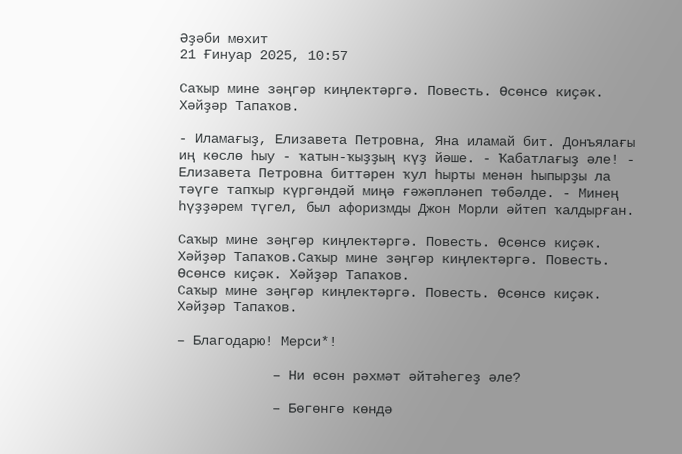Әҙәби мѳхит
21 Ғинуар 2025, 10:57

Саҡыр мине зәңгәр киңлектәргә. Повесть. Өсөнсө киҫәк. Хәйҙәр Тапаҡов.

- Иламағыҙ, Елизавета Петровна, Яна иламай бит. Донъялағы иң көслө һыу - ҡатын-ҡыҙҙың күҙ йәше. - Ҡабатлағыҙ әле! - Елизавета Петровна биттәрен ҡул һырты менән һыпырҙы ла тәүге тапҡыр күргәндәй миңә ғәжәпләнеп төбәлде. - Минең һүҙҙәрем түгел, был афоризмды Джон Морли әйтеп ҡалдырған.

Саҡыр мине зәңгәр киңлектәргә. Повесть. Өсөнсө киҫәк. Хәйҙәр Тапаҡов.Саҡыр мине зәңгәр киңлектәргә. Повесть. Өсөнсө киҫәк. Хәйҙәр Тапаҡов.
Саҡыр мине зәңгәр киңлектәргә. Повесть. Өсөнсө киҫәк. Хәйҙәр Тапаҡов.

– Благодарю! Мерси*!

            – Ни өсөн рәхмәт әйтәһегеҙ әле?

            – Бөгөнгө көндә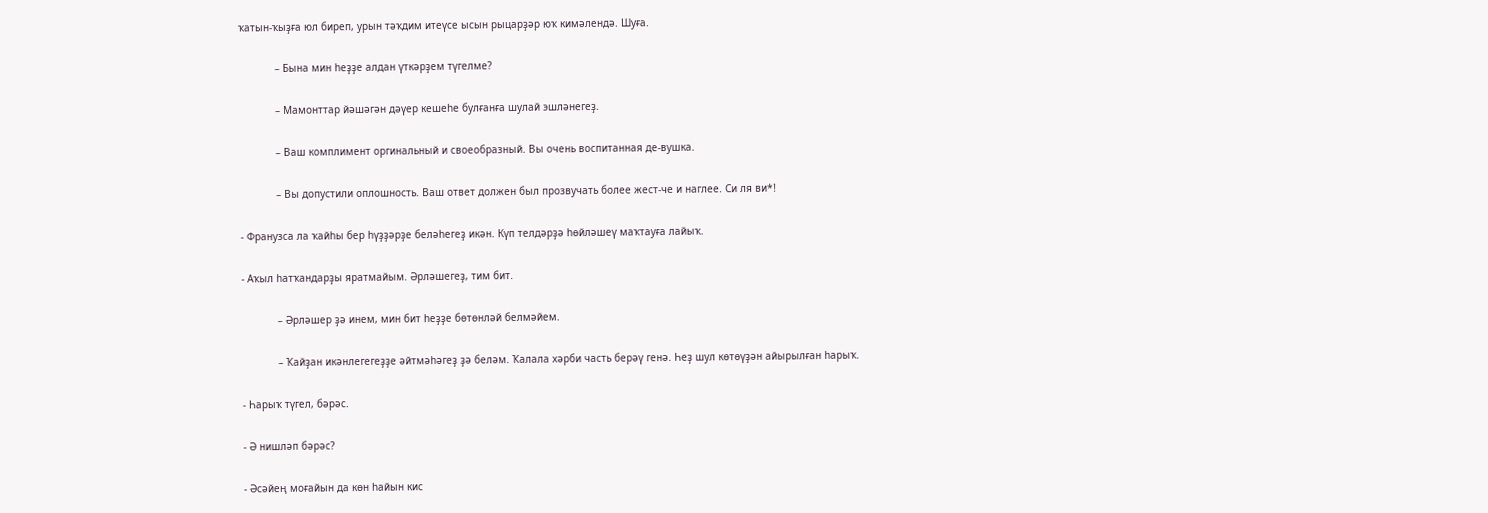ҡатын-ҡыҙға юл биреп, урын тәҡдим итеүсе ысын рыцарҙәр юҡ кимәлендә. Шуға.

            – Бына мин һеҙҙе алдан үткәрҙем түгелме?

            – Мамонттар йәшәгән дәүер кешеһе булғанға шулай эшләнегеҙ.

            – Ваш комплимент оргинальный и своеобразный. Вы очень воспитанная де-вушка.

            – Вы допустили оплошность. Ваш ответ должен был прозвучать более жест-че и наглее. Си ля ви*!

- Франузса ла ҡайһы бер һүҙҙәрҙе беләһегеҙ икән. Күп телдәрҙә һөйләшеү маҡтауға лайыҡ.

- Аҡыл һатҡандарҙы яратмайым. Әрләшегеҙ, тим бит.

            – Әрләшер ҙә инем, мин бит һеҙҙе бөтөнләй белмәйем.

            – Ҡайҙан икәнлегегеҙҙе әйтмәһәгеҙ ҙә беләм. Ҡалала хәрби часть берәү генә. Һеҙ шул көтөүҙән айырылған һарыҡ.

- Һарыҡ түгел, бәрәс.

- Ә нишләп бәрәс?

- Әсәйең моғайын да көн һайын кис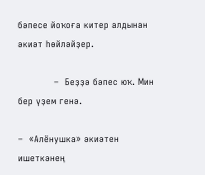бәпесе йоҡоға китер алдынан әкиәт һөйләйҙер.

            –  Беҙҙә бәпес юҡ. Мин бер үҙем генә.

–  «Алёнушка» әкиәтен ишеткәнең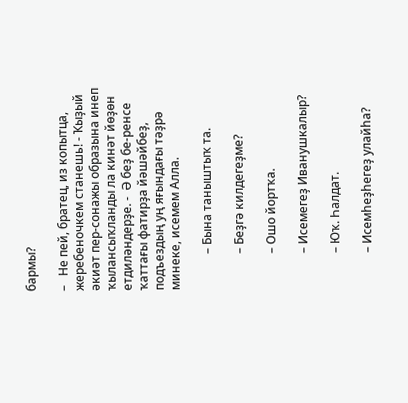бармы?

–   Не пей, братец, из копытца, жеребеночкем станешь! - Ҡыҙый әкиәт пер-сонажы образына инеп ҡылансыҡланды ла кинәт йөҙөн етдиләндерҙе. -  Ә беҙ бе-ренсе ҡаттағы фатирҙа йәшәйбеҙ, подъездың уң яғындағы тәҙрә минеке, исемем Алла.

            – Бына таныштыҡ та.

            – Беҙгә килдегеҙме?

            – Ошо йортҡа.

            – Исемегеҙ Иванушкалыр?

            – Юҡ. Һалдат.

            – Исемһеҙһегеҙ улайһа?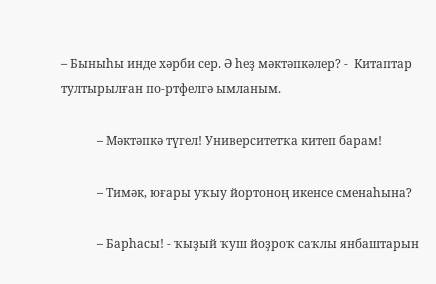– Быныһы инде хәрби сер. Ә һеҙ мәктәпкәлер? -  Китаптар тултырылған по-ртфелгә ымланым.

            – Мәктәпкә түгел! Университетҡа китеп барам!

            – Тимәк, юғары уҡыу йортоноң икенсе сменаһына?

            – Барһасы! - ҡыҙый ҡуш йоҙроҡ саҡлы янбаштарын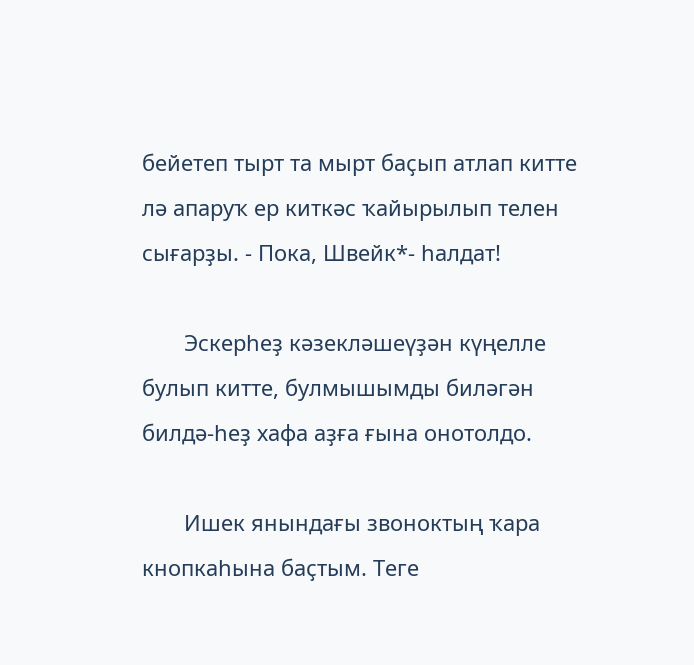бейетеп тырт та мырт баҫып атлап китте лә апаруҡ ер киткәс ҡайырылып телен сығарҙы. - Пока, Швейк*- һалдат!

       Эскерһеҙ кәзекләшеүҙән күңелле булып китте, булмышымды биләгән билдә-һеҙ хафа аҙға ғына онотолдо.

       Ишек янындағы звоноктың ҡара кнопкаһына баҫтым. Теге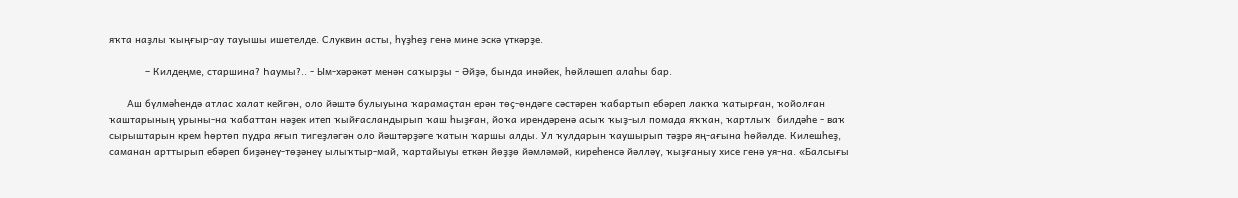яҡта наҙлы ҡыңғыр-ау тауышы ишетелде. Слуквин асты, һүҙһеҙ генә мине эскә үткәрҙе.

            – Килдеңме, старшина? Һаумы?.. - Ым-хәрәкәт менән саҡырҙы - Әйҙә, бында инәйек, һөйләшеп алаһы бар.

      Аш бүлмәһендә атлас халат кейгән, оло йәштә булыуына ҡарамаҫтан ерән төҫ-өндәге сәстәрен ҡабартып ебәреп лакҡа ҡатырған, ҡойолған ҡаштарының урыны-на ҡабаттан нәҙек итеп ҡыйғасландырып ҡаш һыҙған, йоҡа ирендәренә асыҡ ҡыҙ-ыл помада яҡҡан, ҡартлыҡ  билдәһе - ваҡ сырыштарын крем һөртөп пудра яғып тигеҙләгән оло йәштәрҙәге ҡатын ҡаршы алды. Ул ҡулдарын ҡаушырып тәҙрә яң-ағына һөйәлде. Килешһеҙ, саманан арттырып ебәреп биҙәнеү-төҙәнеү ылыҡтыр-май, ҡартайыуы еткән йөҙҙө йәмләмәй, киреһенсә йәлләү, ҡыҙғаныу хисе генә уя-на. «Балсығы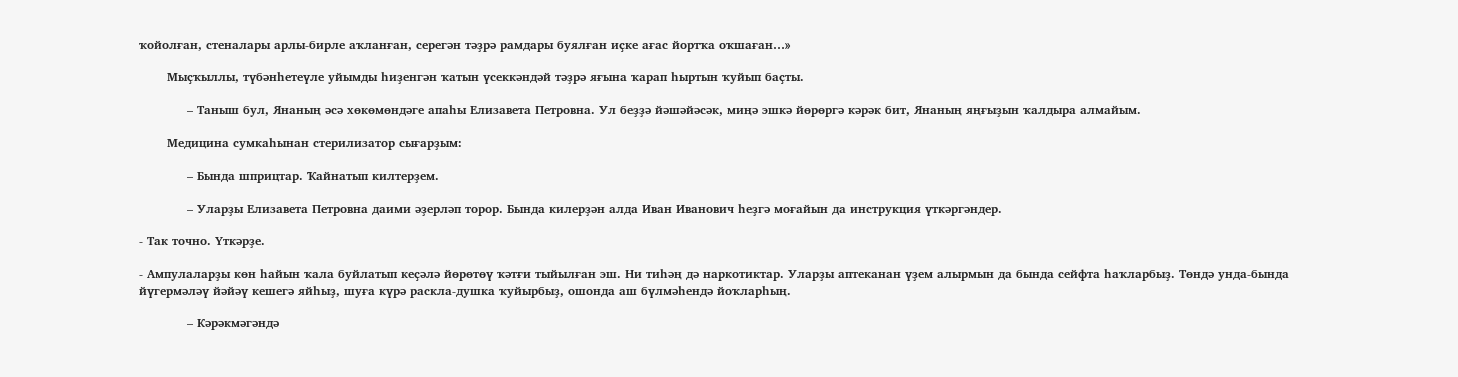ҡойолған, стеналары арлы-бирле аҡланған, серегән тәҙрә рамдары буялған иҫке ағас йортҡа оҡшаған…»

       Мыҫҡыллы, түбәнһетеүле уйымды һиҙенгән ҡатын үсеккәндәй тәҙрә яғына ҡарап һыртын ҡуйып баҫты.

            – Таныш бул, Янаның әсә хөкөмөндәге апаһы Елизавета Петровна. Ул беҙҙә йәшәйәсәк, миңә эшкә йөрөргә кәрәк бит, Янаның яңғыҙын ҡалдыра алмайым.

       Медицина сумкаһынан стерилизатор сығарҙым:

            – Бында шприцтар. Ҡайнатып килтерҙем.

            – Уларҙы Елизавета Петровна даими әҙерләп торор. Бында килерҙән алда Иван Иванович һеҙгә моғайын да инструкция үткәргәндер.

- Так точно. Үткәрҙе.

- Ампулаларҙы көн һайын ҡала буйлатып кеҫәлә йөрөтөү ҡәтғи тыйылған эш. Ни тиһәң дә наркотиктар. Уларҙы аптеканан үҙем алырмын да бында сейфта һаҡларбыҙ. Төндә унда-бында йүгермәләү йәйәү кешегә яйһыҙ, шуға күрә раскла-душка ҡуйырбыҙ, ошонда аш бүлмәһендә йоҡларһың.

            – Кәрәкмәгәндә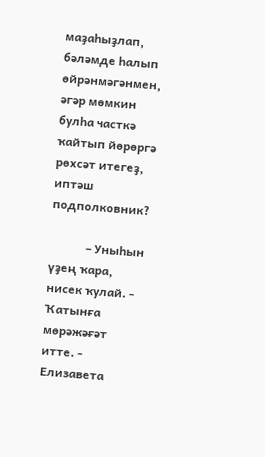маҙаһыҙлап, бәләмде һалып өйрәнмәгәнмен, әгәр мөмкин булһа часткә ҡайтып йөрөргә рөхсәт итегеҙ, иптәш подполковник?

            – Уныһын үҙең ҡара, нисек ҡулай. - Ҡатынға мөрәжәғәт итте. - Елизавета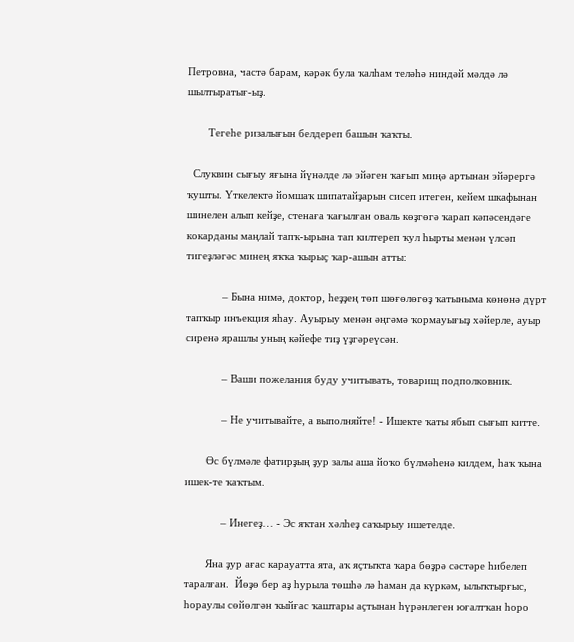Петровна, частә барам, кәрәк була ҡалһам теләһә ниндәй мәлдә лә шылтыратығ-ыҙ.

       Тегеһе ризалығын белдереп башын ҡаҡты.

  Слуквин сығыу яғына йүнәлде лә эйәген ҡағып миңә артынан эйәрергә ҡушты. Үткелектә йомшаҡ шипатайҙарын сисеп итеген, кейем шкафынан шинелен алып кейҙе, стенаға ҡағылған оваль көҙгөгә ҡарап кәпәсендәге кокарданы маңлай тапҡ-ырына тап килтереп ҡул һырты менән үлсәп тигеҙләгәс минең яҡҡа ҡырыҫ ҡар-ашын атты:

            – Бына нимә, доктор, һеҙҙең төп шөғөлөгөҙ ҡатыныма көнөнә дүрт тапҡыр инъекция яһау. Ауырыу менән әңгәмә ҡормауығыҙ хәйерле, ауыр сиренә ярашлы уның кәйефе тиҙ үҙгәреүсән.

            – Ваши пожелания буду учитывать, товарищ подполковник.

            – Не учитывайте, а выполняйте! - Ишекте ҡаты ябып сығып китте.

       Өс бүлмәле фатирҙың ҙур залы аша йоҡо бүлмәһенә килдем, һаҡ ҡына ишек-те ҡаҡтым.

            – Инегеҙ… - Эс яҡтан хәлһеҙ саҡырыу ишетелде.

       Яна ҙур ағас карауатта ята, аҡ яҫтыҡта ҡара бөҙрә сәстәре һибелеп таралған.  Йөҙө бер аҙ һурыла төшһә лә һаман да күркәм, ылыҡтырғыс, һораулы сөйөлгән ҡыйғас ҡаштары аҫтынан һүрәнлеген юғалтҡан һоро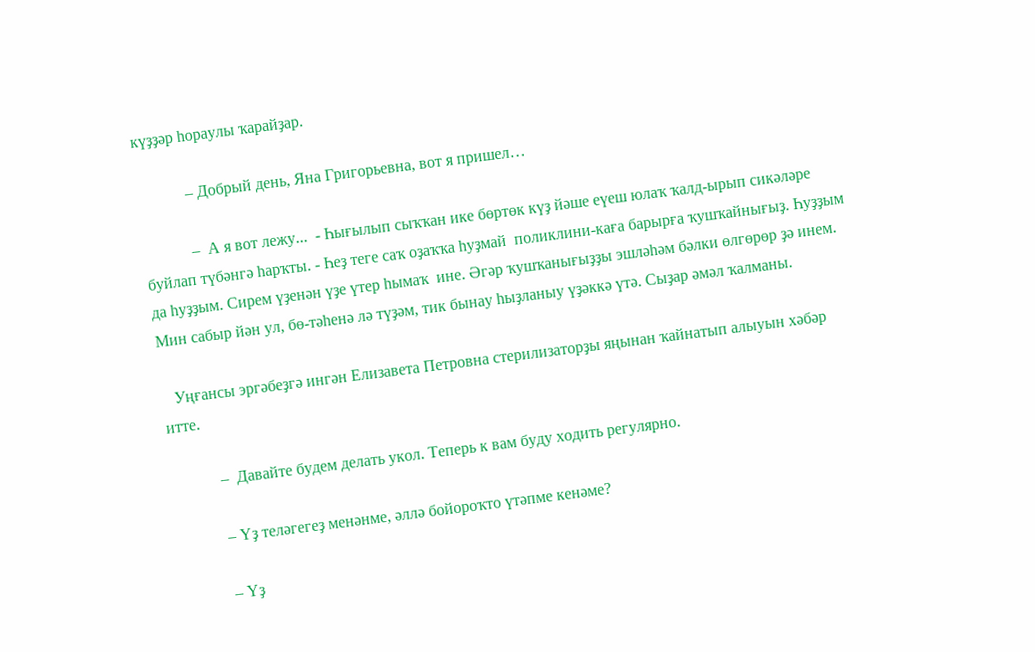күҙҙәр һораулы ҡарайҙар.

            – Добрый день, Яна Григорьевна, вот я пришел…

            –  А я вот лежу...  - Һығылып сыҡҡан ике бөртөк күҙ йәше еүеш юлаҡ ҡалд-ырып сикәләре буйлап түбәнгә һарҡты. - Һеҙ теге саҡ оҙаҡҡа һуҙмай  поликлини-каға барырға ҡушҡайнығыҙ. Һуҙҙым да һуҙҙым. Сирем үҙенән үҙе үтер һымаҡ  ине. Әгәр ҡушҡанығыҙҙы эшләһәм бәлки өлгөрөр ҙә инем. Мин сабыр йән ул, бө-тәһенә лә түҙәм, тик бынау һыҙланыу үҙәккә үтә. Сыҙар әмәл ҡалманы.

   Уңғансы эргәбеҙгә ингән Елизавета Петровна стерилизаторҙы яңынан ҡайнатып алыуын хәбәр итте.

            –  Давайте будем делать укол. Теперь к вам буду ходить регулярно.

            – Үҙ теләгегеҙ менәнме, әллә бойороҡто үтәпме кенәме?

            – Үҙ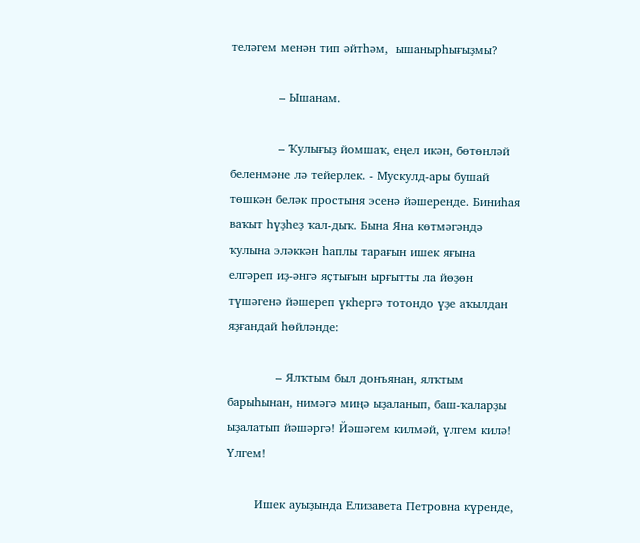теләгем менән тип әйтһәм,  ышанырһығыҙмы?

            – Ышанам.

            – Ҡулығыҙ йомшаҡ, еңел икән, бөтөнләй беленмәне лә тейерлек. - Мускулд-ары бушай төшкән беләк простыня эсенә йәшеренде. Биниһая ваҡыт һүҙһеҙ ҡал-дыҡ. Бына Яна көтмәгәндә ҡулына эләккән һаплы тарағын ишек яғына елгәреп иҙ-әнгә яҫтығын ырғытты ла йөҙөн түшәгенә йәшереп үкһергә тотондо үҙе аҡылдан яҙғандай һөйләнде:

            – Ялҡтым был донъянан, ялҡтым барыһынан, нимәгә миңә ыҙаланып, баш-ҡаларҙы ыҙалатып йәшәргә! Йәшәгем килмәй, үлгем килә! Үлгем!

       Ишек ауыҙында Елизавета Петровна күренде,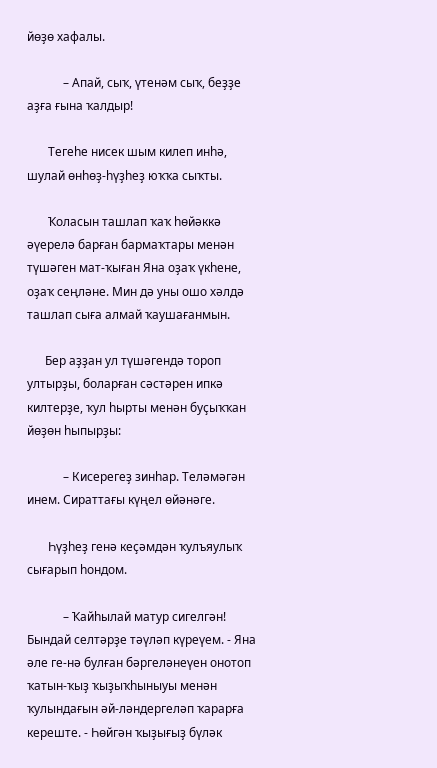йөҙө хафалы.

            – Апай, сыҡ, үтенәм сыҡ, беҙҙе аҙға ғына ҡалдыр!

       Тегеһе нисек шым килеп инһә, шулай өнһөҙ-һүҙһеҙ юҡҡа сыҡты.

       Ҡоласын ташлап ҡаҡ һөйәккә әүерелә барған бармаҡтары менән түшәген мат-ҡыған Яна оҙаҡ үкһене, оҙаҡ сеңләне. Мин дә уны ошо хәлдә ташлап сыға алмай ҡаушағанмын.

      Бер аҙҙан ул түшәгендә тороп ултырҙы, боларған сәстәрен ипкә килтерҙе, ҡул һырты менән буҫыҡҡан йөҙөн һыпырҙы:

            – Кисерегеҙ зинһар. Теләмәгән инем. Сираттағы күңел өйәнәге.

       Һүҙһеҙ генә кеҫәмдән ҡулъяулыҡ сығарып һондом.

            – Ҡайһылай матур сигелгән! Бындай селтәрҙе тәүләп күреүем. - Яна әле ге-нә булған бәргеләнеүен онотоп ҡатын-ҡыҙ ҡыҙыҡһыныуы менән ҡулындағын әй-ләндергеләп ҡарарға кереште. - Һөйгән ҡыҙығыҙ бүләк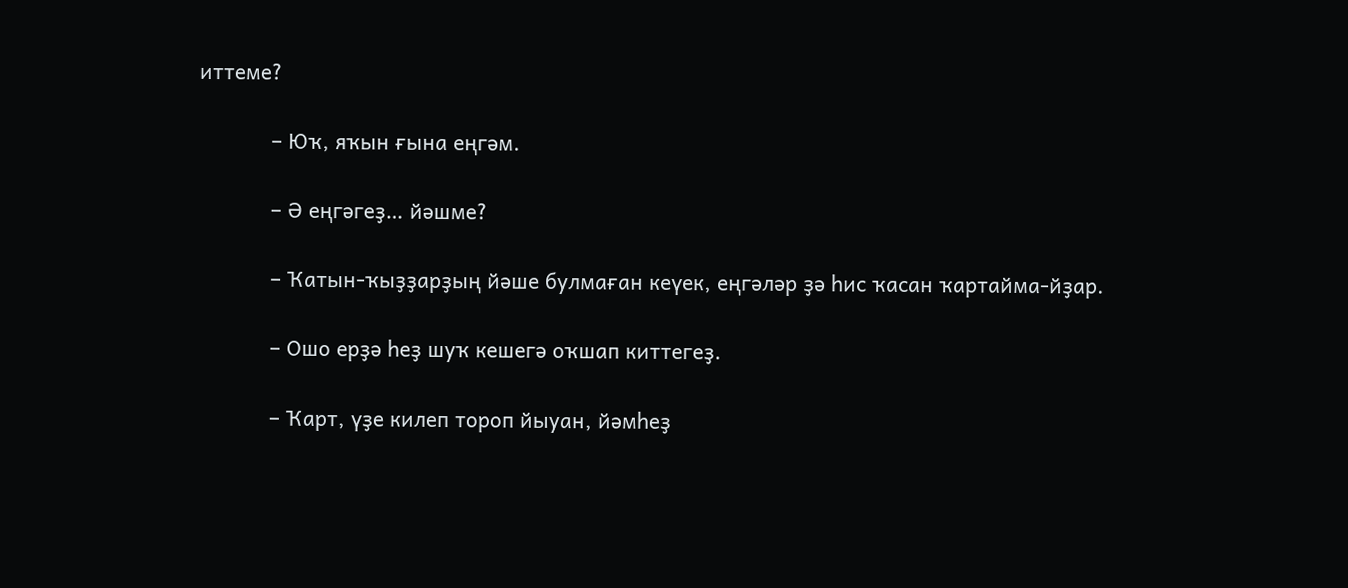иттеме?

            – Юҡ, яҡын ғына еңгәм.

            – Ә еңгәгеҙ… йәшме?

            – Ҡатын-ҡыҙҙарҙың йәше булмаған кеүек, еңгәләр ҙә һис ҡасан ҡартайма-йҙар.

            – Ошо ерҙә һеҙ шуҡ кешегә оҡшап киттегеҙ.

            – Ҡарт, үҙе килеп тороп йыуан, йәмһеҙ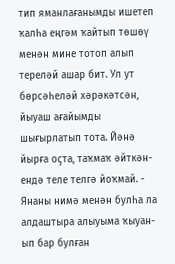тип яманлағанымды ишетеп ҡалһа еңгәм ҡайтып төшөү менән мине тотоп алып тереләй ашар бит. Ул ут бөрсәһеләй хәрәкәтсән, йыуаш ағайымды шығырлатып тота. Йәнә йырға оҫта, таҡмаҡ әйткән-ендә теле телгә йоҡмай. - Янаны нимә менән булһа ла алдаштыра алыуыма ҡыуан-ып бар булған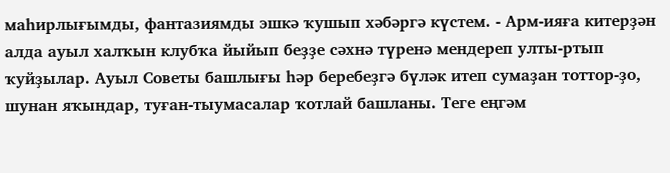маһирлығымды, фантазиямды эшкә ҡушып хәбәргә күстем. - Арм-ияға китерҙән алда ауыл халҡын клубҡа йыйып беҙҙе сәхнә түренә мендереп улты-ртып ҡуйҙылар. Ауыл Советы башлығы һәр беребеҙгә бүләк итеп сумаҙан тоттор-ҙо, шунан яҡындар, туған-тыумасалар ҡотлай башланы. Теге еңгәм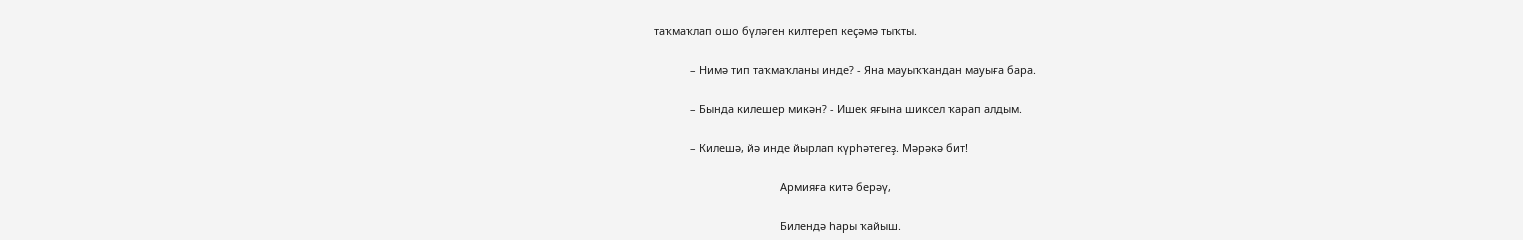таҡмаҡлап ошо бүләген килтереп кеҫәмә тыҡты.

            – Нимә тип таҡмаҡланы инде? - Яна мауыҡҡандан мауыға бара.

            – Бында килешер микән? - Ишек яғына шиксел ҡарап алдым.

            – Килешә, йә инде йырлап күрһәтегеҙ. Мәрәкә бит!

                                          Армияға китә берәү,

                                          Билендә һары ҡайыш.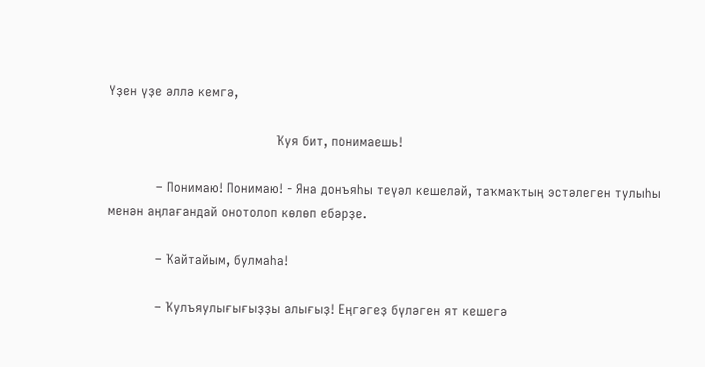Үҙен үҙе әллә кемгә,

                                          Ҡуя бит, понимаешь!

            – Понимаю! Понимаю! - Яна донъяһы теүәл кешеләй, таҡмаҡтың эстәлеген тулыһы менән аңлағандай онотолоп көлөп ебәрҙе.

            – Ҡайтайым, булмаһа!

            – Ҡулъяулығығыҙҙы алығыҙ! Еңгәгеҙ бүләген ят кешегә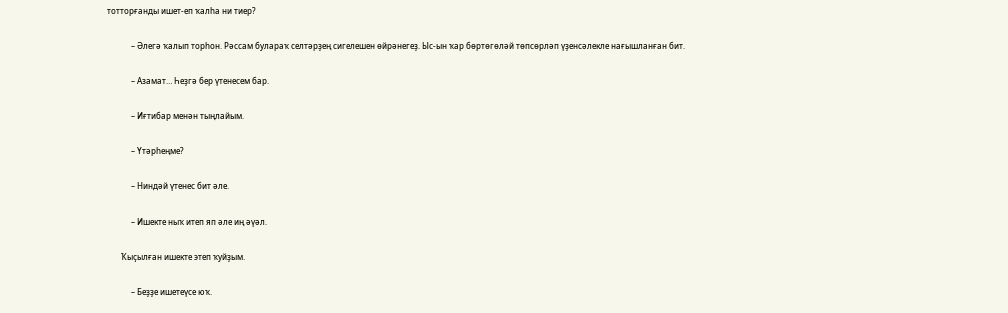тотторғанды ишет-еп ҡалһа ни тиер?

            – Әлегә ҡалып торһон. Рәссам булараҡ селтәрҙең сигелешен өйрәнегеҙ. Ыс-ын ҡар бөртөгөләй төпсөрләп үҙенсәлекле нағышланған бит.

            – Азамат… Һеҙгә бер үтенесем бар.

            – Иғтибар менән тыңлайым.

            – Үтәрһеңме?

            – Ниндәй үтенес бит әле.

            – Ишекте ныҡ итеп яп әле иң әүәл.

       Ҡыҫылған ишекте этеп ҡуйҙым.

            – Беҙҙе ишетеүсе юҡ.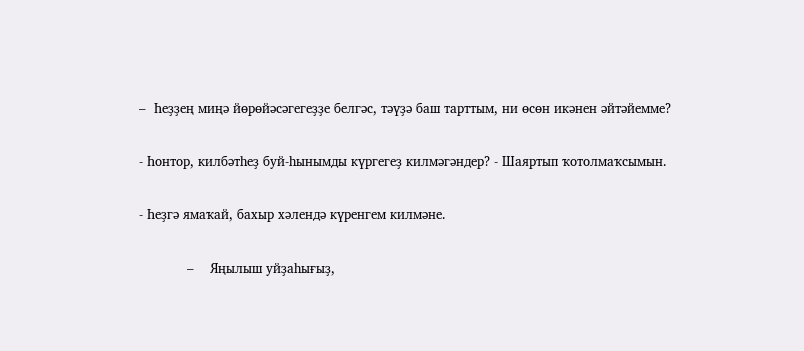–  Һеҙҙең миңә йөрөйәсәгегеҙҙе белгәс, тәүҙә баш тарттым, ни өсөн икәнен әйтәйемме?

- Һонтор, килбәтһеҙ буй-һынымды күргегеҙ килмәгәндер? - Шаяртып ҡотолмаҡсымын.

- Һеҙгә ямаҡай, бахыр хәлендә күренгем килмәне.

            –    Яңылыш уйҙаһығыҙ,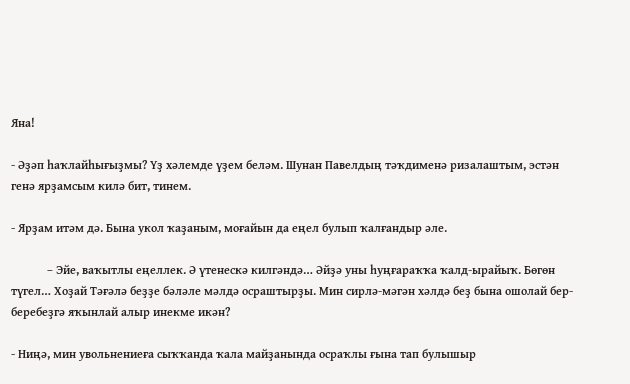Яна!

- Әҙәп һаҡлайһығыҙмы? Үҙ хәлемде үҙем беләм. Шунан Павелдың тәҡдименә ризалаштым, эстән генә ярҙамсым килә бит, тинем.

- Ярҙам итәм дә. Бына укол ҡаҙаным, моғайын да еңел булып ҡалғандыр әле.

            – Эйе, ваҡытлы еңеллек. Ә үтенескә килгәндә… Әйҙә уны һуңғараҡҡа ҡалд-ырайыҡ. Бөгөн түгел… Хоҙай Тәғәлә беҙҙе бәләле мәлдә осраштырҙы. Мин сирлә-мәгән хәлдә беҙ бына ошолай бер-беребеҙгә яҡынлай алыр инекме икән?

- Ниңә, мин увольнениеға сыҡҡанда ҡала майҙанында осраҡлы ғына тап булышыр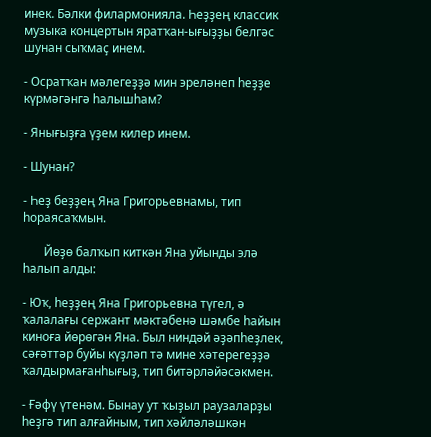инек. Бәлки филармонияла. Һеҙҙең классик музыка концертын яратҡан-ығыҙҙы белгәс шунан сыҡмаҫ инем.

- Осратҡан мәлегеҙҙә мин эреләнеп һеҙҙе күрмәгәнгә һалышһам?

- Янығыҙға үҙем килер инем.

- Шунан?

- Һеҙ беҙҙең Яна Григорьевнамы, тип һораясаҡмын.

       Йөҙө балҡып киткән Яна уйынды элә һалып алды:

- Юҡ, һеҙҙең Яна Григорьевна түгел, ә ҡалалағы сержант мәктәбенә шәмбе һайын киноға йөрөгән Яна. Был ниндәй әҙәпһеҙлек, сәғәттәр буйы күҙләп тә мине хәтерегеҙҙә ҡалдырмағанһығыҙ, тип битәрләйәсәкмен.

- Ғәфү үтенәм. Бынау ут ҡыҙыл раузаларҙы һеҙгә тип алғайным, тип хәйләләшкән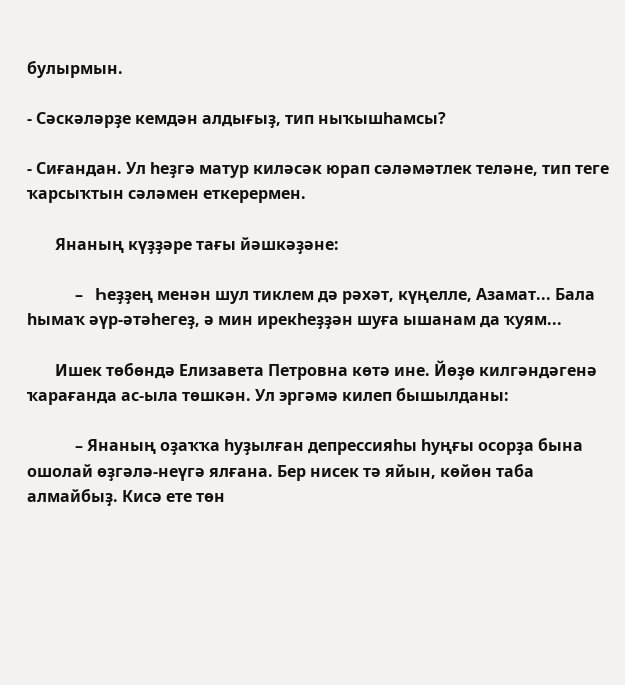булырмын.

- Сәскәләрҙе кемдән алдығыҙ, тип ныҡышһамсы?

- Сиғандан. Ул һеҙгә матур киләсәк юрап сәләмәтлек теләне, тип теге ҡарсыҡтын сәләмен еткерермен.

       Янаның күҙҙәре тағы йәшкәҙәне:

            –   Һеҙҙең менән шул тиклем дә рәхәт, күңелле, Азамат... Бала һымаҡ әүр-әтәһегеҙ, ә мин ирекһеҙҙән шуға ышанам да ҡуям...

       Ишек төбөндә Елизавета Петровна көтә ине. Йөҙө килгәндәгенә ҡарағанда ас-ыла төшкән. Ул эргәмә килеп бышылданы:

            – Янаның оҙаҡҡа һуҙылған депрессияһы һуңғы осорҙа бына ошолай өҙгәлә-неүгә ялғана. Бер нисек тә яйын, көйөн таба алмайбыҙ. Кисә ете төн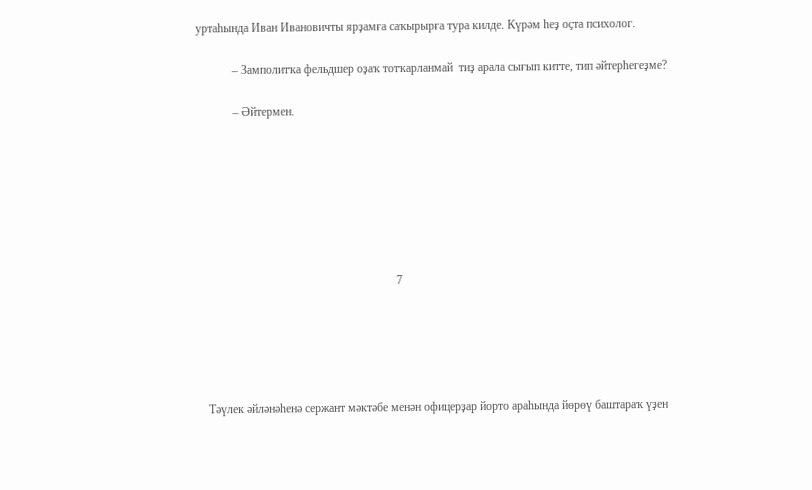уртаһында Иван Ивановичты ярҙамға саҡырырға тура килде. Күрәм һеҙ оҫта психолог.

            – Замполитҡа фельдшер оҙаҡ тотҡарланмай  тиҙ арала сығып китте, тип әйтерһегеҙме?

            – Әйтермен.







                                                                  7





   Тәүлек әйләнәһенә сержант мәктәбе менән офицерҙар йорто араһында йөрөү баштараҡ үҙен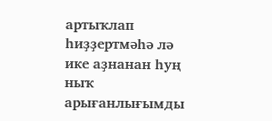артыҡлап һиҙҙертмәһә лә ике аҙнанан һуң ныҡ арығанлығымды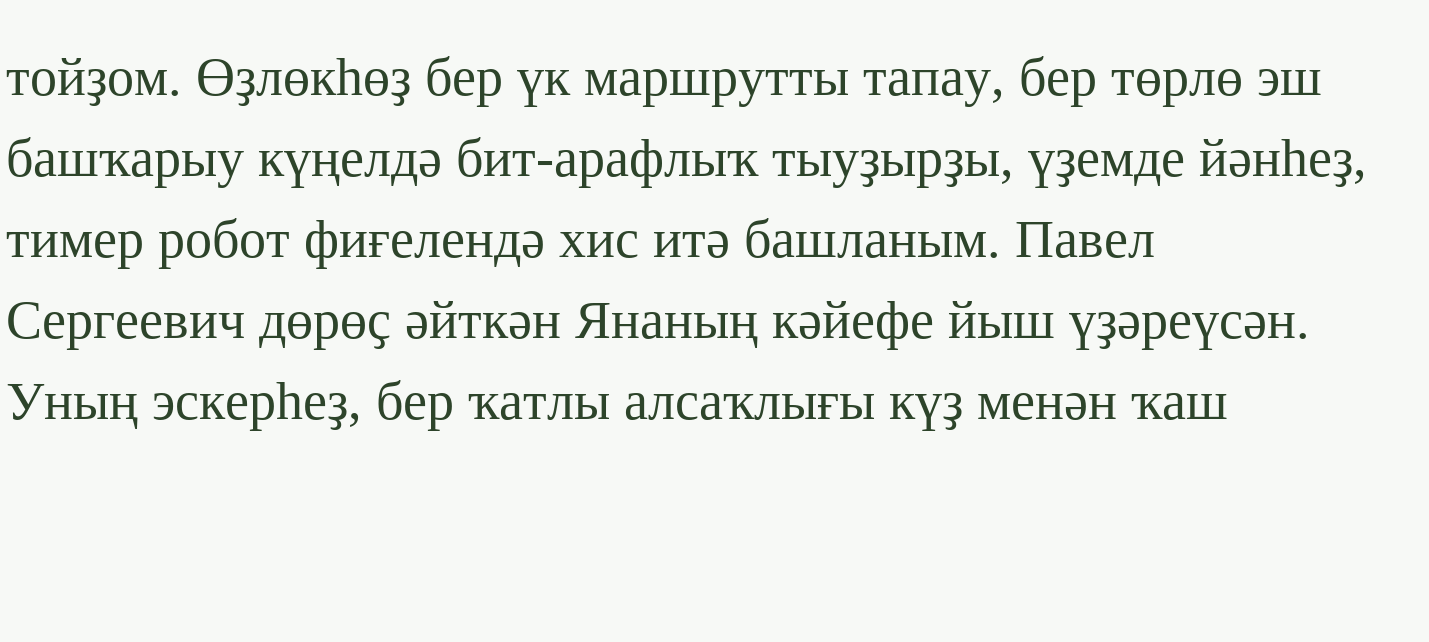тойҙом. Өҙлөкһөҙ бер үк маршрутты тапау, бер төрлө эш башҡарыу күңелдә бит-арафлыҡ тыуҙырҙы, үҙемде йәнһеҙ, тимер робот фиғелендә хис итә башланым. Павел Сергеевич дөрөҫ әйткән Янаның кәйефе йыш үҙәреүсән. Уның эскерһеҙ, бер ҡатлы алсаҡлығы күҙ менән ҡаш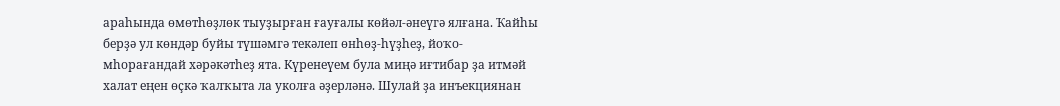араһында өмөтһөҙлөк тыуҙырған ғауғалы көйәл-әнеүгә ялғана. Ҡайһы берҙә ул көндәр буйы түшәмгә текәлеп өнһөҙ-һүҙһеҙ, йоҡо-мһорағандай хәрәкәтһеҙ ята. Күренеүем була миңә иғтибар ҙа итмәй халат еңен өҫкә ҡалҡыта ла уколға әҙерләнә. Шулай ҙа инъекциянан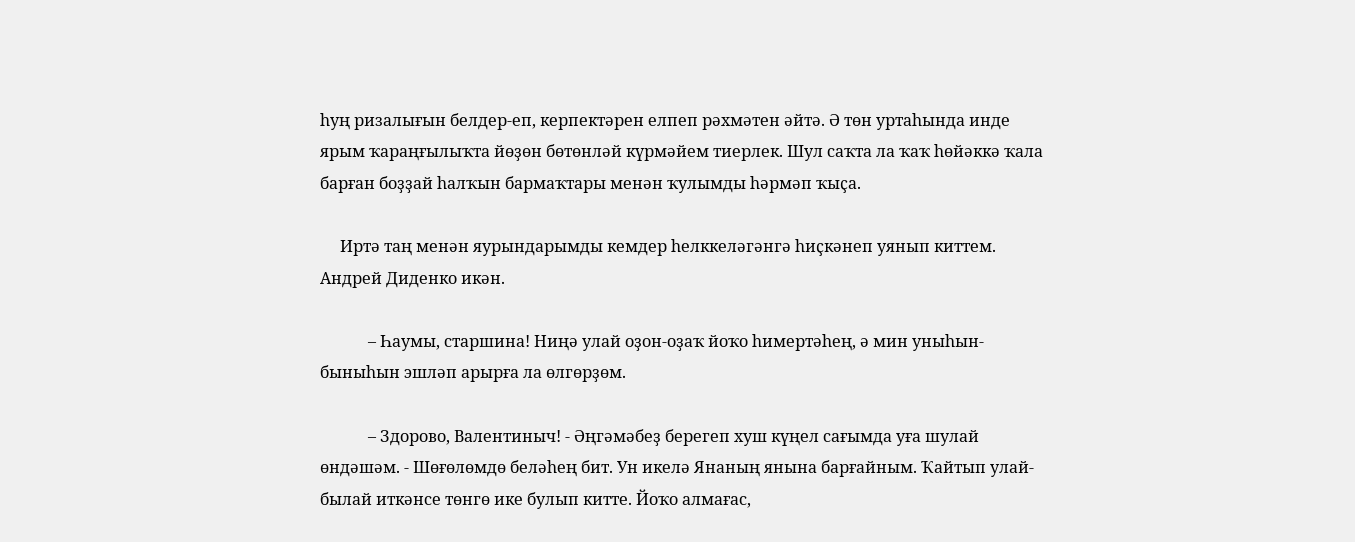һуң ризалығын белдер-еп, керпектәрен елпеп рәхмәтен әйтә. Ә төн уртаһында инде ярым ҡараңғылыҡта йөҙөн бөтөнләй күрмәйем тиерлек. Шул саҡта ла ҡаҡ һөйәккә ҡала барған боҙҙай һалҡын бармаҡтары менән ҡулымды һәрмәп ҡыҫа.

     Иртә таң менән яурындарымды кемдер һелккеләгәнгә һиҫкәнеп уянып киттем. Андрей Диденко икән.

            – Һаумы, старшина! Ниңә улай оҙон-оҙаҡ йоҡо һимертәһең, ә мин уныһын-быныһын эшләп арырға ла өлгөрҙөм.

            – Здорово, Валентиныч! - Әңгәмәбеҙ берегеп хуш күңел сағымда уға шулай өндәшәм. - Шөғөлөмдө беләһең бит. Ун икелә Янаның янына барғайным. Ҡайтып улай-былай иткәнсе төнгө ике булып китте. Йоҡо алмағас,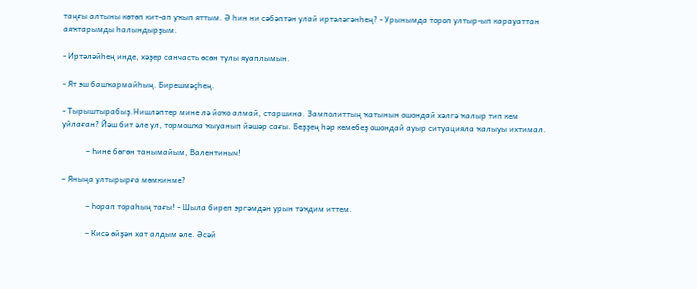таңғы алтыны көтөп кит-ап уҡып яттым. Ә һин ни сәбәптән улай иртәләгәнһең? - Урынымда тороп ултыр-ып карауаттан аяҡтарымды һалындырҙым.

- Иртәләйһең инде, хәҙер санчасть өсөн тулы яуаплымын.

- Ят эш башҡармайһың. Бирешмәҫһең.

- Тырыштырабыҙ.Нишләптер мине лә йоҡо алмай, старшина. Замполиттың ҡатынын ошондай хәлгә ҡалыр тип кем уйлаған? Йәш бит әле ул, тормошҡа ҡыуанып йәшәр сағы. Беҙҙең һәр кемебеҙ ошондай ауыр ситуацияла ҡалыуы ихтимал.

            – Һине бөгөн танымайым, Валентиныч!

– Яныңа ултырырға мөмкинме?

            – Һорап тораһың тағы! - Шыла биреп эргәмдән урын тәҡдим иттем.

            – Кисә өйҙән хат алдым әле. Әсәй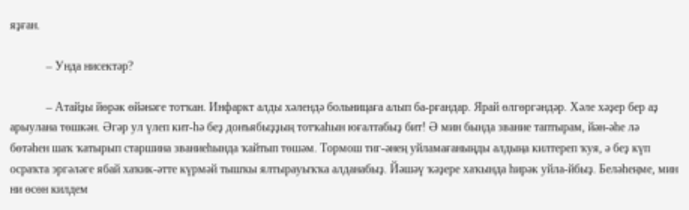яҙған.

            – Унда нисектәр?

            – Атайҙы йөрәк өйәнәге тотҡан. Инфаркт алды хәлендә больницаға алып ба-рғандар. Ярай өлгөргәндәр. Хәле хәҙер бер аҙ арыулана төшкән. Әгәр ул үлеп кит-һә беҙ донъябыҙҙың тотҡаһын юғалтабыҙ бит! Ә мин бында звание таптырам, йән-әһе лә бөтәһен шаҡ ҡатырып старшина званиеһында ҡайтып төшәм. Тормош тиг-әнең уйламағаныңды алдыңа килтереп ҡуя, ә беҙ күп осраҡта эргәләге ябай хаҡик-әтте күрмәй тышҡы ялтырауыҡҡа алданабыҙ. Йәшәү ҡәҙере хаҡында һирәк уйла-йбыҙ. Беләһеңме, мин ни өсөн килдем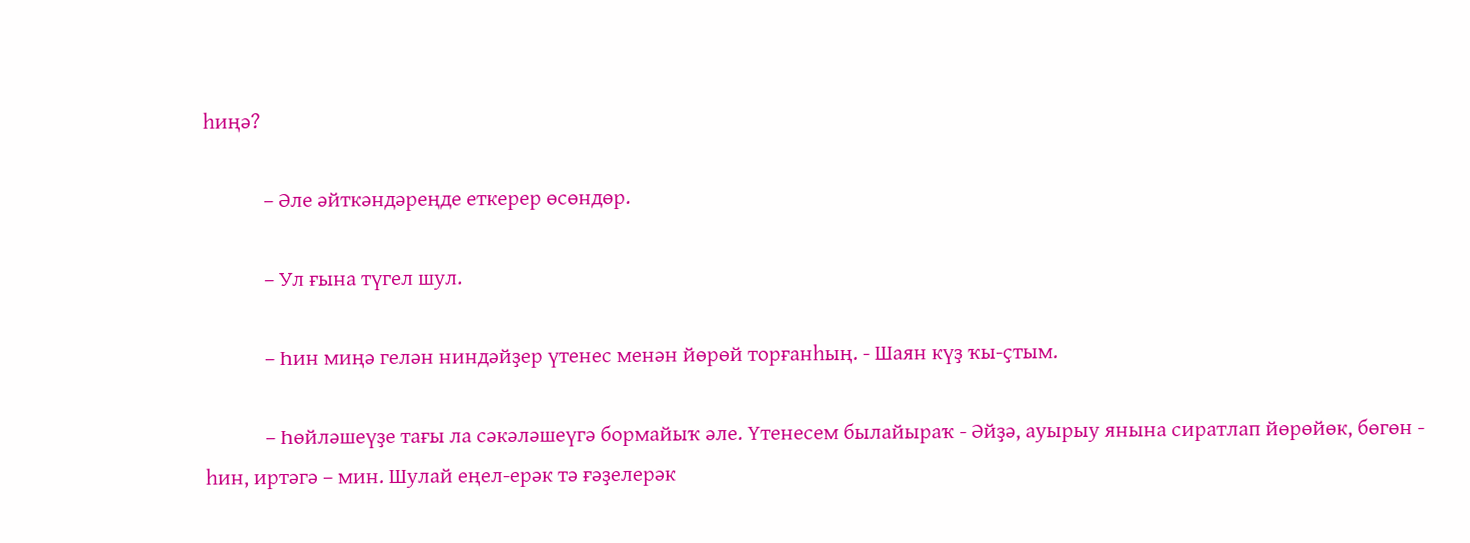һиңә?

            – Әле әйткәндәреңде еткерер өсөндөр.

            – Ул ғына түгел шул.

            – Һин миңә гелән ниндәйҙер үтенес менән йөрөй торғанһың. - Шаян күҙ ҡы-ҫтым.

            – Һөйләшеүҙе тағы ла сәкәләшеүгә бормайыҡ әле. Үтенесем былайыраҡ - Әйҙә, ауырыу янына сиратлап йөрөйөк, бөгөн - һин, иртәгә – мин. Шулай еңел-ерәк тә ғәҙелерәк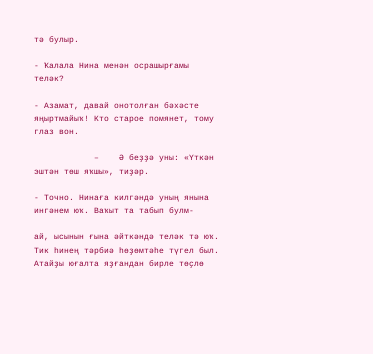тә булыр.

- Ҡалала Нина менән осрашырғамы теләк?

- Азамат, давай онотолған бәхәсте яңыртмайыҡ! Кто старое помянет, тому глаз вон.

            –    Ә беҙҙә уны: «Үткән эштән төш яҡшы», тиҙәр.

- Точно. Нинаға килгәндә уның янына ингәнем юҡ. Ваҡыт та табып булм-

ай, ысынын ғына әйткәндә теләк тә юҡ. Тик һинең тәрбиә һөҙөмтәһе түгел был. Атайҙы юғалта яҙғандан бирле төҫлө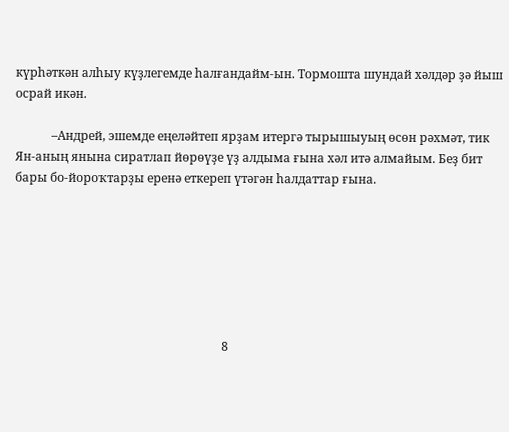күрһәткән алһыу күҙлегемде һалғандайм-ын. Тормошта шундай хәлдәр ҙә йыш осрай икән.

            –Андрей, эшемде еңеләйтеп ярҙам итергә тырышыуың өсөн рәхмәт, тик Ян-аның янына сиратлап йөрөүҙе үҙ алдыма ғына хәл итә алмайым. Беҙ бит бары бо-йороҡтарҙы еренә еткереп үтәгән һалдаттар ғына.







                                                                     8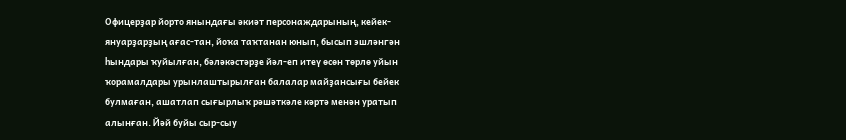Офицерҙар йорто янындағы әкиәт персонаждарының, кейек-януарҙарҙың ағас-тан, йоҡа таҡтанан юнып, бысып эшләнгән һындары ҡуйылған, бәләкәстәрҙе йәл-еп итеү өсөн төрлө уйын ҡорамалдары урынлаштырылған балалар майҙансығы бейек булмаған, ашатлап сығырлыҡ рәшәткәле кәртә менән уратып алынған. Йәй буйы сыр-сыу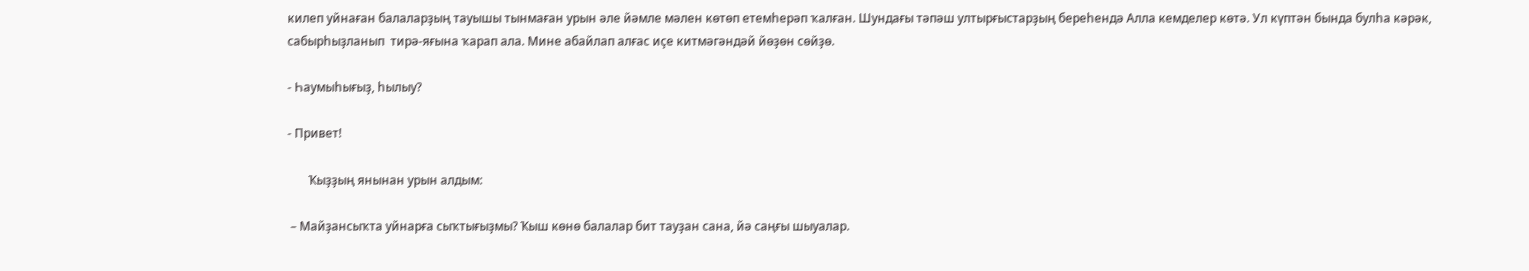килеп уйнаған балаларҙың тауышы тынмаған урын әле йәмле мәлен көтөп етемһерәп ҡалған. Шундағы тәпәш ултырғыстарҙың береһендә Алла кемделер көтә. Ул күптән бында булһа кәрәк, сабырһыҙланып  тирә-яғына ҡарап ала. Мине абайлап алғас иҫе китмәгәндәй йөҙөн сөйҙө.

- Һаумыһығыҙ, һылыу?

- Привет!

       Ҡыҙҙың янынан урын алдым:

 – Майҙансыҡта уйнарға сыҡтығыҙмы? Ҡыш көнө балалар бит тауҙан сана, йә саңғы шыуалар.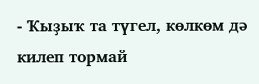- Ҡыҙыҡ та түгел, көлкөм дә килеп тормай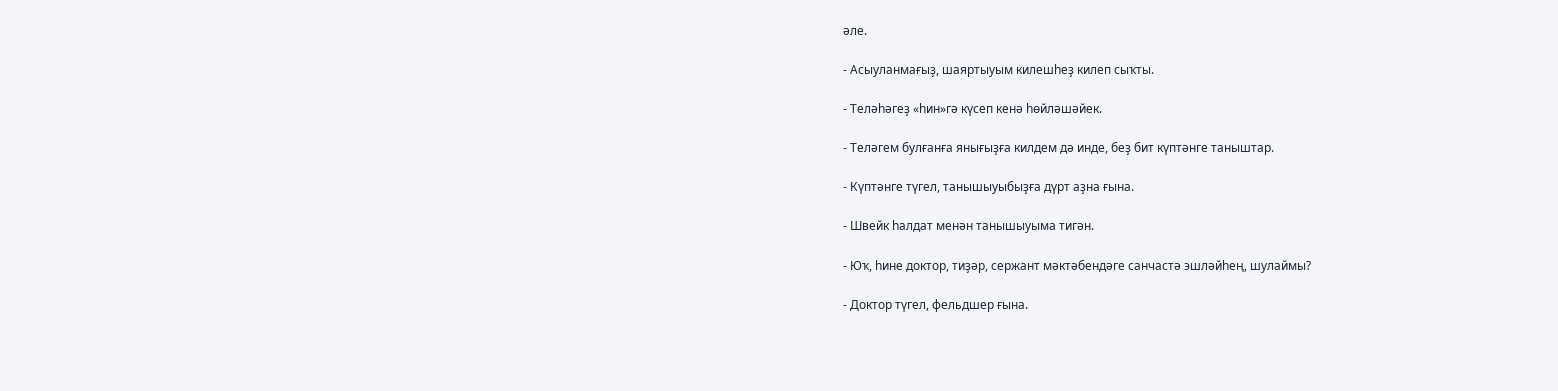әле.

- Асыуланмағыҙ, шаяртыуым килешһеҙ килеп сыҡты.

- Теләһәгеҙ «һин»гә күсеп кенә һөйләшәйек.

- Теләгем булғанға янығыҙға килдем дә инде, беҙ бит күптәнге таныштар.

- Күптәнге түгел, танышыуыбыҙға дүрт аҙна ғына.

- Швейк һалдат менән танышыуыма тигән.

- Юҡ, һине доктор, тиҙәр, сержант мәктәбендәге санчастә эшләйһең, шулаймы?

- Доктор түгел, фельдшер ғына.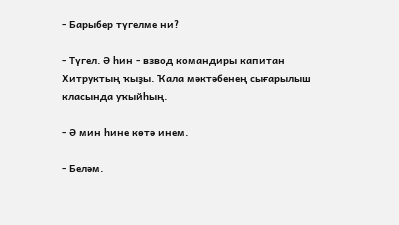- Барыбер түгелме ни?

- Түгел. Ә һин - взвод командиры капитан Хитруктың ҡыҙы. Ҡала мәктәбенең сығарылыш класында уҡыйһың.

- Ә мин һине көтә инем.

- Беләм.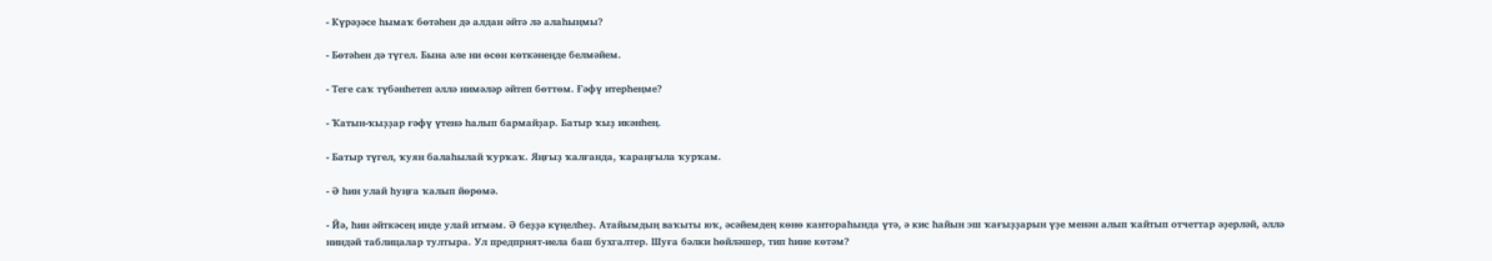- Күрәҙәсе һымаҡ бөтәһен дә алдан әйтә лә алаһыңмы?

- Бөтәһен дә түгел. Бына әле ни өсөн көткәнеңде белмәйем.

- Теге саҡ түбәнһетеп әллә нимәләр әйтеп бөттөм. Ғәфү итерһеңме?

- Ҡатын-ҡыҙҙар ғәфү үтенә һалып бармайҙар. Батыр ҡыҙ икәнһең.

- Батыр түгел, ҡуян балаһылай ҡурҡаҡ. Яңғыҙ ҡалғанда, ҡараңғыла ҡурҡам.

- Ә һин улай һуңға ҡалып йөрөмә.

- Йә, һин әйткәсең инде улай итмәм. Ә беҙҙә күңелһеҙ. Атайымдың ваҡыты юҡ, әсәйемдең көнө кантораһында үтә, ә кис һайын эш ҡағыҙҙарын үҙе менән алып ҡайтып отчеттар әҙерләй, әллә ниндәй таблицалар тултыра. Ул предприят-иела баш бухгалтер. Шуға бәлки һөйләшер, тип һине көтәм?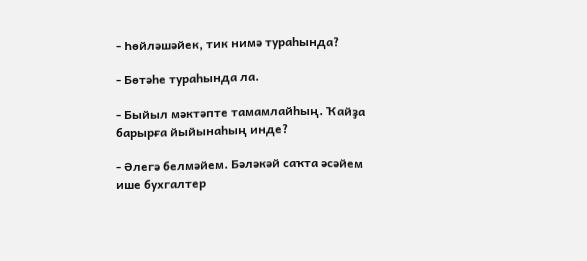- Һөйләшәйек, тик нимә тураһында?

- Бөтәһе тураһында ла.

- Быйыл мәктәпте тамамлайһың. Ҡайҙа барырға йыйынаһың инде?

- Әлегә белмәйем. Бәләкәй саҡта әсәйем ише бухгалтер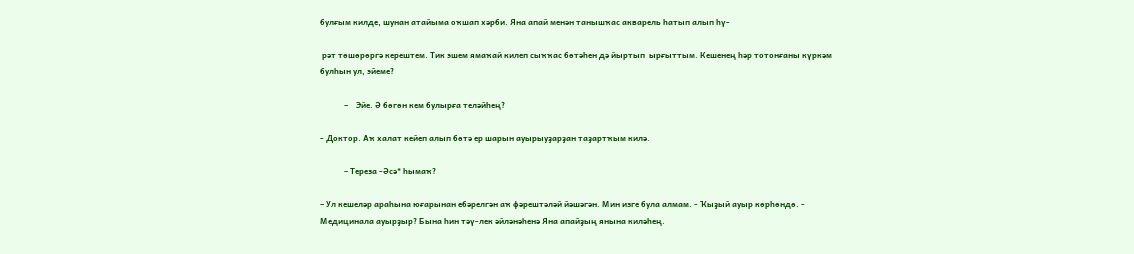булғым килде, шунан атайыма оҡшап хәрби. Яна апай менән танышҡас акварель һатып алып һү-

 рәт төшөрөргә керештем. Тик эшем ямаҡай килеп сыҡҡас бөтәһен дә йыртып  ырғыттым. Кешенең һәр тотонғаны күркәм булһын ул, эйеме?

            –    Эйе. Ә бөгөн кем булырға теләйһең?

- Доктор. Аҡ халат кейеп алып бөтә ер шарын ауырыуҙарҙан таҙартҡым килә.

            – Тереза -Әсә* һымаҡ?

– Ул кешеләр араһына юғарынан ебәрелгән аҡ фәрештәләй йәшәгән. Мин изге була алмам. - Ҡыҙый ауыр көрһөндө. - Медицинала ауырҙыр? Бына һин тәү-лек әйләнәһенә Яна апайҙың янына киләһең.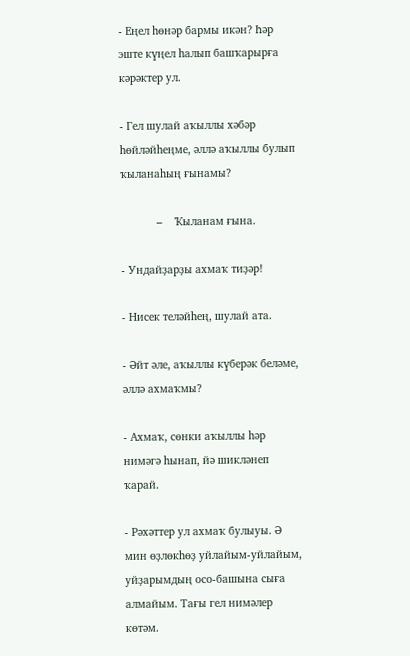- Еңел һөнәр бармы икән? Һәр эште күңел һалып башҡарырға кәрәктер ул.

- Гел шулай аҡыллы хәбәр һөйләйһеңме, әллә аҡыллы булып ҡыланаһың ғынамы?

            –    Ҡыланам ғына.

- Ундайҙарҙы ахмаҡ тиҙәр!

- Нисек теләйһең, шулай ата.

- Әйт әле, аҡыллы күберәк беләме, әллә ахмаҡмы?

- Ахмаҡ, сөнки аҡыллы һәр нимәгә һынап, йә шикләнеп ҡарай.

- Рәхәттер ул ахмаҡ булыуы. Ә мин өҙлөкһөҙ уйлайым-уйлайым, уйҙарымдың осо-башына сыға алмайым. Тағы гел нимәлер көтәм.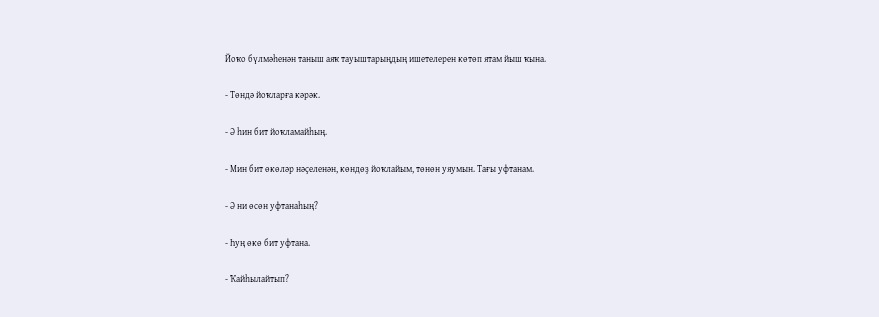Йоҡо бүлмәһенән таныш аяҡ тауыштарыңдың ишетелерен көтөп ятам йыш ҡына.

- Төндә йоҡларға кәрәк.

- Ә һин бит йоҡламайһың.

- Мин бит өкөләр нәҫеленән, көндөҙ йоҡлайым, төнөн уяумын. Тағы уфтанам.

- Ә ни өсөн уфтанаһың?

- Һуң өкө бит уфтана.

- Ҡайһылайтып?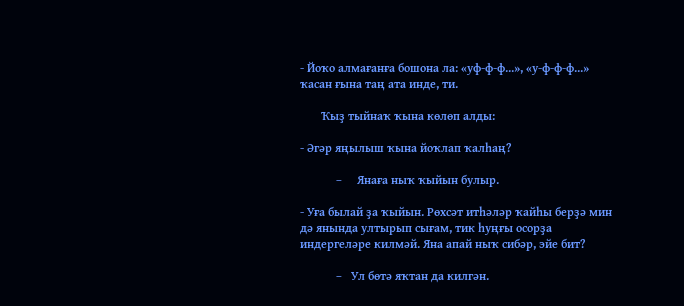- Йоҡо алмағанға бошона ла: «уф-ф-ф...», «у-ф-ф-ф...» ҡасан ғына таң ата инде, ти.

       Ҡыҙ тыйнаҡ ҡына көлөп алды:

- Әгәр яңылыш ҡына йоҡлап ҡалһаң?

            –     Янаға ныҡ ҡыйын булыр.

- Уға былай ҙа ҡыйын. Рөхсәт итһәләр ҡайһы берҙә мин дә янында ултырып сығам, тик һуңғы осорҙа индергеләре килмәй. Яна апай ныҡ сибәр, эйе бит?

            –   Ул бөтә яҡтан да килгән.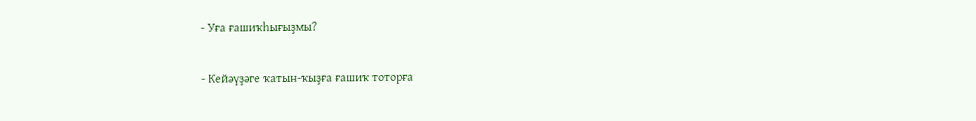- Уға ғашиҡһығыҙмы?

- Кейәүҙәге ҡатын-ҡыҙға ғашиҡ тоторға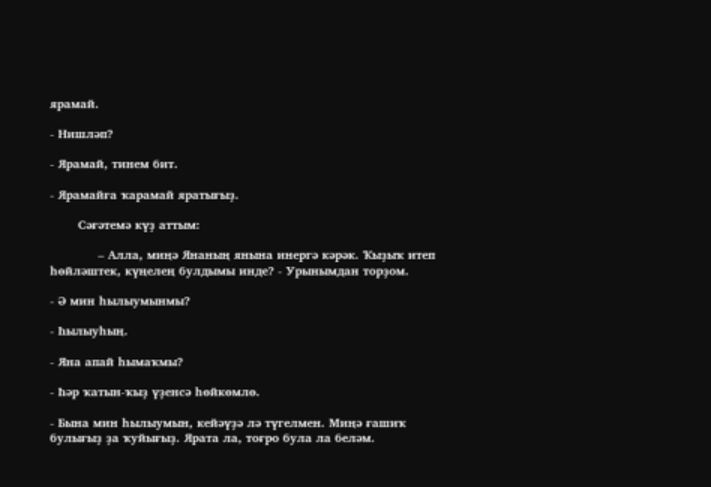ярамай.

- Нишләп?

- Ярамай, тинем бит.

- Ярамайға ҡарамай яратығыҙ.

       Сәғәтемә күҙ аттым:

            – Алла, миңә Янаның янына инергә кәрәк. Ҡыҙыҡ итеп һөйләштек, күңелең булдымы инде? - Урынымдан торҙом.

- Ә мин һылыумынмы?

- Һылыуһың.

- Яна апай һымаҡмы?

- Һәр ҡатын-ҡыҙ үҙенсә һөйкөмлө.

- Бына мин һылыумын, кейәүҙә лә түгелмен. Миңә ғашиҡ булығыҙ ҙа ҡуйығыҙ. Ярата ла, тоғро була ла беләм.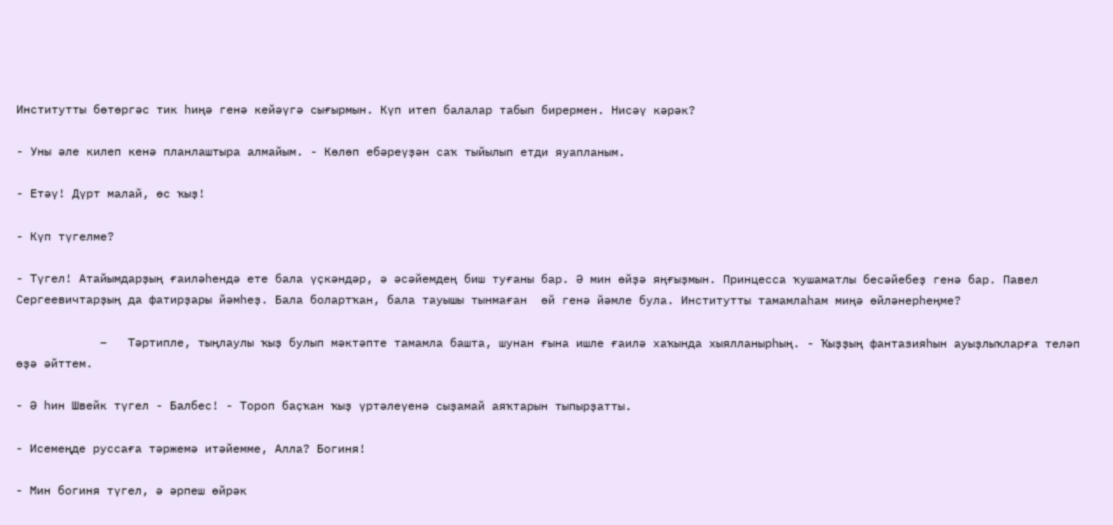Институтты бөтөргәс тик һиңә генә кейәүгә сығырмын. Күп итеп балалар табып бирермен. Нисәү кәрәк?

- Уны әле килеп кенә планлаштыра алмайым. - Көлөп ебәреүҙән саҡ тыйылып етди яуапланым.

- Етәү! Дүрт малай, өс ҡыҙ!

- Күп түгелме?

- Түгел! Атайымдарҙың ғаиләһендә ете бала үҫкәндәр, ә әсәйемдең биш туғаны бар. Ә мин өйҙә яңғыҙмын. Принцесса ҡушаматлы бесәйебеҙ генә бар. Павел Сергеевичтарҙың да фатирҙары йәмһеҙ. Бала болартҡан, бала тауышы тынмаған  өй генә йәмле була. Институтты тамамлаһам миңә өйләнерһеңме?

            –   Тәртипле, тыңлаулы ҡыҙ булып мәктәпте тамамла башта, шунан ғына ишле ғаилә хаҡында хыялланырһың. - Ҡыҙҙың фантазияһын ауыҙлыҡларға теләп өҙә әйттем.

- Ә һин Швейк түгел - Балбес! - Тороп баҫҡан ҡыҙ үртәлеүенә сыҙамай аяҡтарын тыпырҙатты.

- Исемеңде руссаға тәржемә итәйемме, Алла? Богиня!

- Мин богиня түгел, ә әрпеш өйрәк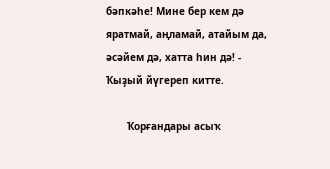бәпкәһе! Мине бер кем дә яратмай, аңламай, атайым да, әсәйем дә, хатта һин дә! - Ҡыҙый йүгереп китте.

       Ҡорғандары асыҡ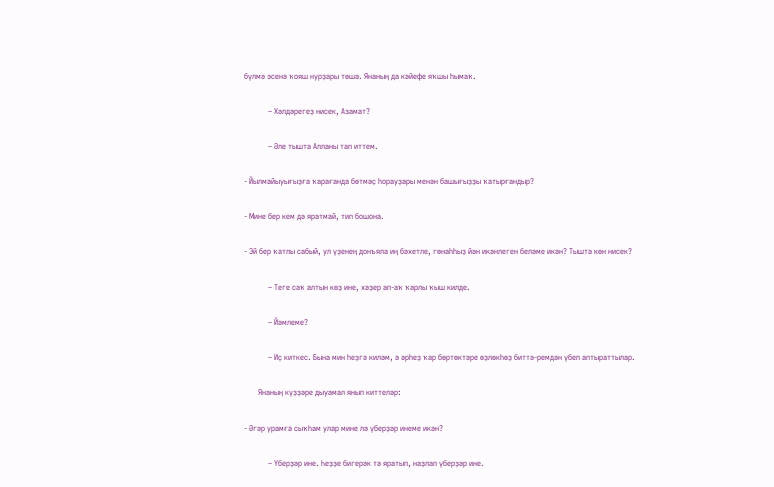бүлмә эсенә ҡояш нурҙары төшә. Янаның да кәйефе яҡшы һымаҡ.

            – Хәлдәрегеҙ нисек, Азамат?

            – Әле тышта Алланы тап иттем.

- Йылмайыуығыҙға ҡарағанда бөтмәҫ һорауҙары менән башығыҙҙы ҡатырғандыр?

- Мине бер кем дә яратмай, тип бошона.

- Эй бер ҡатлы сабый, ул үҙенең донъяла иң бәхетле, гөнаһһыҙ йән икәнлеген беләме икән? Тышта көн нисек?

            – Теге саҡ алтын көҙ ине, хәҙер ап-аҡ ҡарлы ҡыш килде.

            – Йәмлеме?

            – Иҫ киткес. Бына мин һеҙгә киләм, ә әрһеҙ ҡар бөртөктәре өҙлөкһөҙ биттә-ремдән үбеп аптыраттылар.

       Янаның күҙҙәре дыуамал янып киттеләр:

- Әгәр урамға сыҡһам улар мине лә үберҙәр инеме икән?

            – Үберҙәр ине. Һеҙҙе бигерәк тә яратып, наҙлап үберҙәр ине.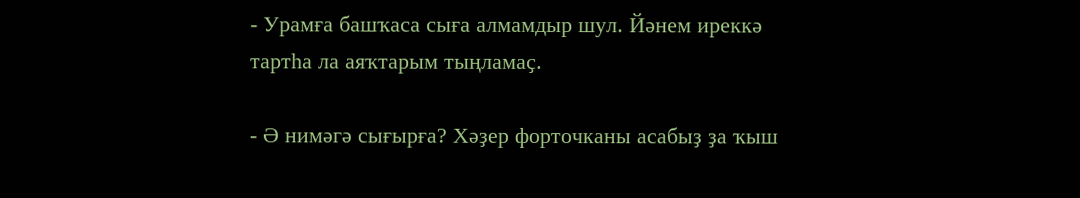- Урамға башҡаса сыға алмамдыр шул. Йәнем иреккә тартһа ла аяҡтарым тыңламаҫ.

- Ә нимәгә сығырға? Хәҙер форточканы асабыҙ ҙа ҡыш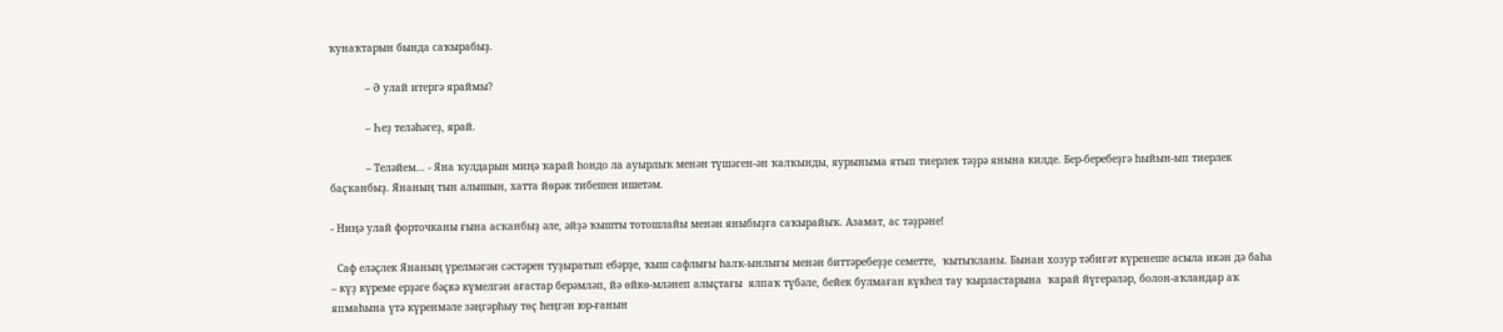ҡунаҡтарын бында саҡырабыҙ.

            – Ә улай итергә яраймы?

            – Һеҙ теләһәгеҙ, ярай.

            – Теләйем… - Яна ҡулдарын миңә ҡарай һондо ла ауырлыҡ менән түшәген-ән ҡалҡынды, яурыныма ятып тиерлек тәҙрә янына килде. Бер-беребеҙгә һыйын-ып тиерлек баҫҡанбыҙ. Янаның тын алышын, хатта йөрәк тибешен ишетәм.

- Ниңә улай форточканы ғына асҡанбыҙ әле, әйҙә ҡышты тотошлайы менән яныбыҙға саҡырайыҡ. Азамат, ас тәҙрәне!

  Саф еләҫлек Янаның үрелмәгән сәстәрен туҙыратып ебәрҙе, ҡыш сафлығы һалҡ-ынлығы менән биттәребеҙҙе семетте,  ҡытыҡланы. Бынан хозур тәбиғәт күренеше асыла икән дә баһа – күҙ күреме ерҙәге бәҫкә күмелгән ағастар берәмләп, йә өйкө-мләнеп алыҫтағы  ялпаҡ түбәле, бейек булмаған күкһел тау ҡырластарына  ҡарай йүгерәләр, болон-аҡландар аҡ япмаһына үтә күренмәле зәңгәрһыу төҫ һеңгән юр-ғанын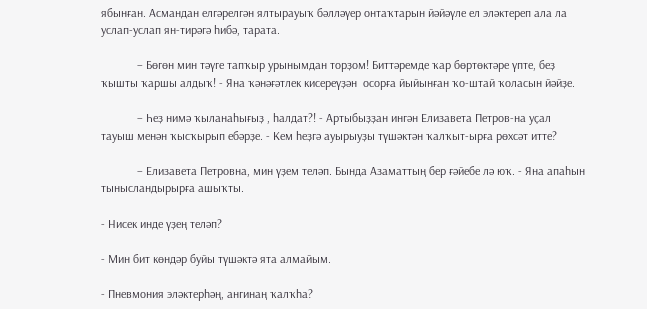ябынған. Асмандан елгәрелгән ялтырауыҡ бәлләүер онтаҡтарын йәйәүле ел эләктереп ала ла услап-услап ян-тирәгә һибә, тарата.

            – Бөгөн мин тәүге тапҡыр урынымдан торҙом! Биттәремде ҡар бөртөктәре үпте, беҙ ҡышты ҡаршы алдыҡ! - Яна ҡәнәғәтлек кисереүҙән  осорға йыйынған ҡо-штай ҡоласын йәйҙе.

            – Һеҙ нимә ҡыланаһығыҙ , һалдат?! - Артыбыҙҙан ингән Елизавета Петров-на уҫал тауыш менән ҡысҡырып ебәрҙе. - Кем һеҙгә ауырыуҙы түшәктән ҡалҡыт-ырға рөхсәт итте?

            – Елизавета Петровна, мин үҙем теләп. Бында Азаматтың бер ғәйебе лә юҡ. - Яна апаһын тынысландырырға ашыҡты.

- Нисек инде үҙең теләп?

- Мин бит көндәр буйы түшәктә ята алмайым.

- Пневмония эләктерһәң, ангинаң ҡалҡһа?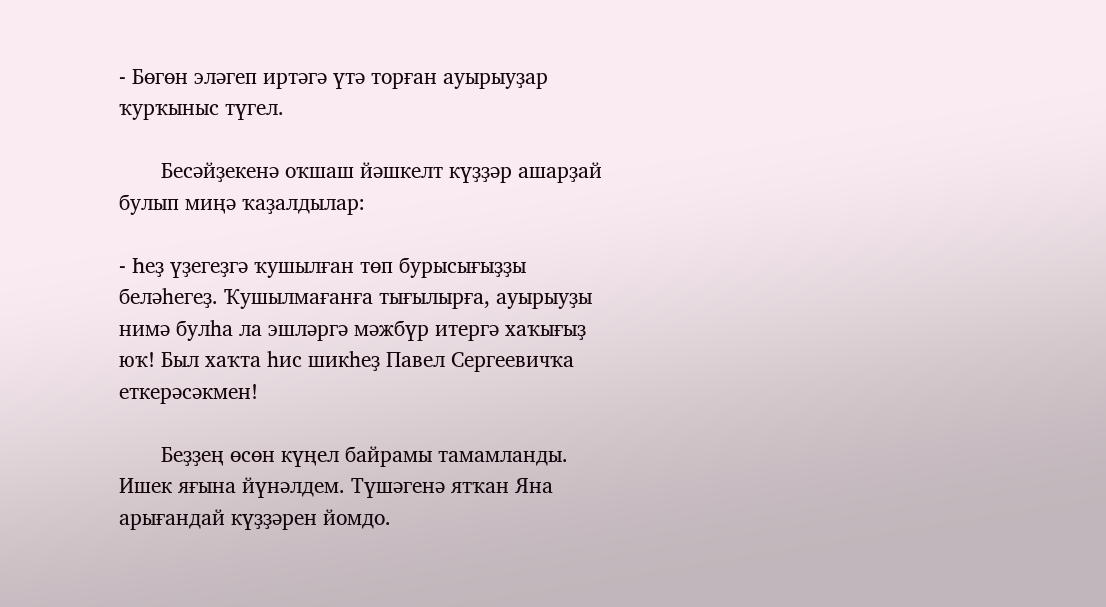- Бөгөн эләгеп иртәгә үтә торған ауырыуҙар ҡурҡыныс түгел.

       Бесәйҙекенә оҡшаш йәшкелт күҙҙәр ашарҙай булып миңә ҡаҙалдылар:

- Һеҙ үҙегеҙгә ҡушылған төп бурысығыҙҙы беләһегеҙ. Ҡушылмағанға тығылырға, ауырыуҙы нимә булһа ла эшләргә мәжбүр итергә хаҡығыҙ юҡ! Был хаҡта һис шикһеҙ Павел Сергеевичҡа еткерәсәкмен!

       Беҙҙең өсөн күңел байрамы тамамланды. Ишек яғына йүнәлдем. Түшәгенә ятҡан Яна арығандай күҙҙәрен йомдо.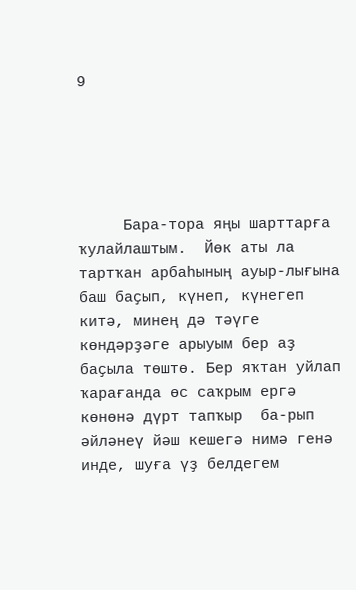9





     Бара-тора яңы шарттарға ҡулайлаштым.  Йөк аты ла тартҡан арбаһының ауыр-лығына баш баҫып, күнеп, күнегеп китә, минең дә тәүге көндәрҙәге арыуым бер аҙ баҫыла төштө. Бер яҡтан уйлап ҡарағанда өс саҡрым ергә көнөнә дүрт тапҡыр  ба-рып әйләнеү йәш кешегә нимә генә инде, шуға үҙ белдегем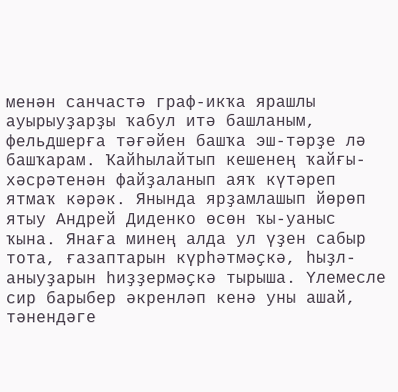менән санчастә граф-икҡа ярашлы ауырыуҙарҙы ҡабул итә башланым, фельдшерға тәғәйен башҡа эш-тәрҙе лә башҡарам. Ҡайһылайтып кешенең ҡайғы-хәсрәтенән файҙаланып аяҡ күтәреп ятмаҡ кәрәк. Янында ярҙамлашып йөрөп ятыу Андрей Диденко өсөн ҡы-уаныс ҡына. Янаға минең алда ул үҙен сабыр тота, ғазаптарын күрһәтмәҫкә, һыҙл-аныуҙарын һиҙҙермәҫкә тырыша. Үлемесле сир барыбер әкренләп кенә уны ашай, тәнендәге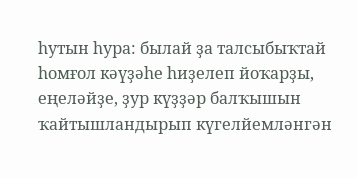һутын һура: былай ҙа талсыбыҡтай һомғол кәүҙәһе һиҙелеп йоҡарҙы, еңеләйҙе, ҙур күҙҙәр балҡышын ҡайтышландырып күгелйемләнгән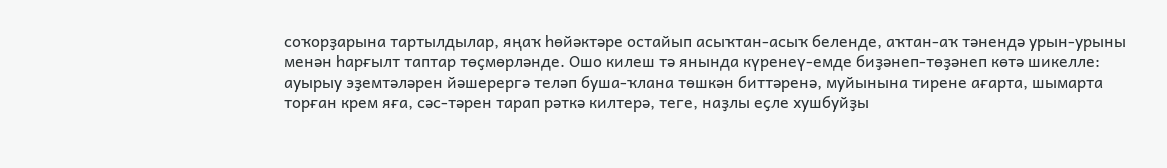соҡорҙарына тартылдылар, яңаҡ һөйәктәре остайып асыҡтан-асыҡ беленде, аҡтан-аҡ тәнендә урын-урыны менән һарғылт таптар төҫмөрләнде. Ошо килеш тә янында күренеү-емде биҙәнеп-төҙәнеп көтә шикелле: ауырыу эҙемтәләрен йәшерергә теләп буша-ҡлана төшкән биттәренә, муйынына тирене ағарта, шымарта торған крем яға, сәс-тәрен тарап рәткә килтерә, теге, наҙлы еҫле хушбуйҙы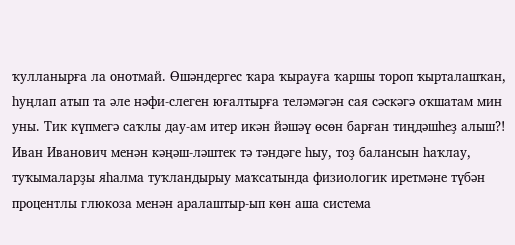ҡулланырға ла онотмай. Өшәндергес ҡара ҡырауға ҡаршы тороп ҡырталашҡан, һуңлап атып та әле нәфи-слеген юғалтырға теләмәгән сая сәскәгә оҡшатам мин уны. Тик күпмегә саҡлы дау-ам итер икән йәшәү өсөн барған тиңдәшһеҙ алыш?! Иван Иванович менән кәңәш-ләштек тә тәндәге һыу, тоҙ балансын һаҡлау, туҡымаларҙы яһалма туҡландырыу маҡсатында физиологик иретмәне түбән процентлы глюкоза менән аралаштыр-ып көн аша система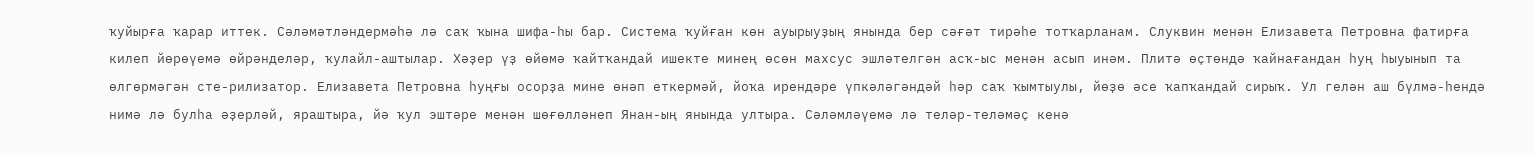ҡуйырға ҡарар иттек. Сәләмәтләндермәһә лә саҡ ҡына шифа-һы бар. Система ҡуйған көн ауырыуҙың янында бер сәғәт тирәһе тотҡарланам. Слуквин менән Елизавета Петровна фатирға килеп йөрөүемә өйрәнделәр, ҡулайл-аштылар. Хәҙер үҙ өйөмә ҡайтҡандай ишекте минең өсөн махсус эшләтелгән асҡ-ыс менән асып инәм. Плитә өҫтөндә ҡайнағандан һуң һыуынып та өлгөрмәгән сте-рилизатор. Елизавета Петровна һуңғы осорҙа мине өнәп еткермәй, йоҡа ирендәре үпкәләгәндәй һәр саҡ ҡымтыулы, йөҙө әсе ҡапҡандай сирыҡ. Ул гелән аш бүлмә-һендә нимә лә булһа әҙерләй, яраштыра, йә ҡул эштәре менән шөғөлләнеп Янан-ың янында ултыра. Сәләмләүемә лә теләр-теләмәҫ кенә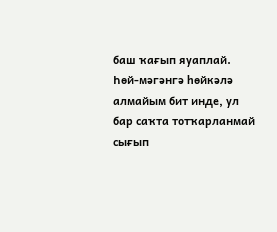баш ҡағып яуаплай. Һөй-мәгәнгә һөйкәлә алмайым бит инде, ул бар саҡта тотҡарланмай сығып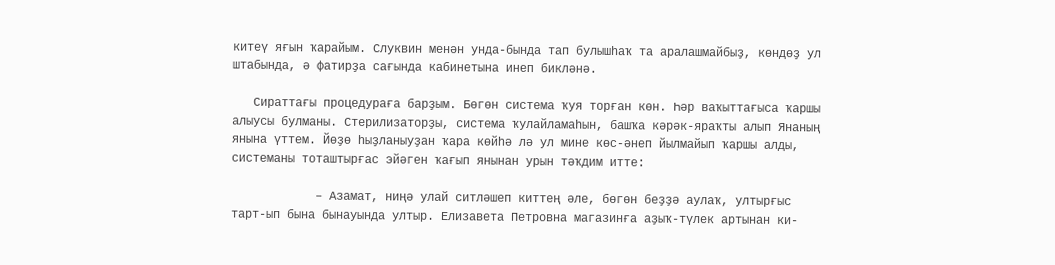китеү яғын ҡарайым. Слуквин менән унда-бында тап булышһаҡ та аралашмайбыҙ, көндөҙ ул штабында, ә фатирҙа сағында кабинетына инеп бикләнә.

   Сираттағы процедураға барҙым. Бөгөн система ҡуя торған көн. Һәр ваҡыттағыса ҡаршы алыусы булманы. Стерилизаторҙы, система ҡулайламаһын, башҡа кәрәк-яраҡты алып Янаның янына үттем. Йөҙө һыҙланыуҙан ҡара көйһә лә ул мине көс-әнеп йылмайып ҡаршы алды, системаны тоташтырғас эйәген ҡағып янынан урын тәҡдим итте:

            – Азамат, ниңә улай ситләшеп киттең әле, бөгөн беҙҙә аулаҡ, ултырғыс тарт-ып бына бынауында ултыр. Елизавета Петровна магазинға аҙыҡ-түлек артынан ки-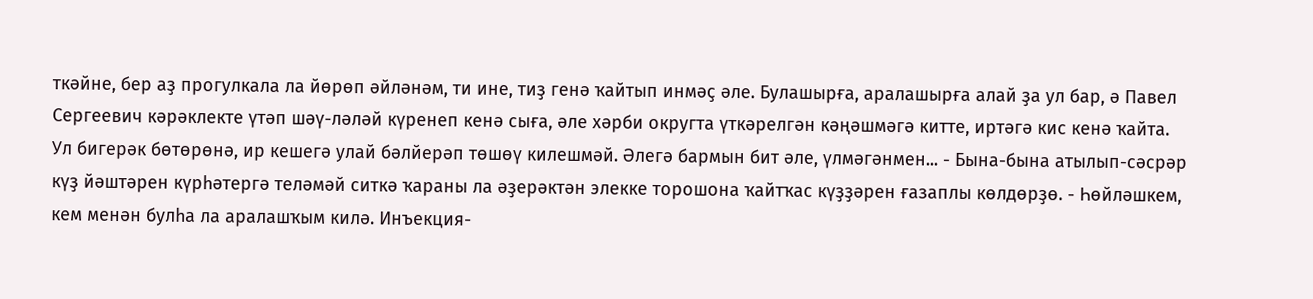ткәйне, бер аҙ прогулкала ла йөрөп әйләнәм, ти ине, тиҙ генә ҡайтып инмәҫ әле. Булашырға, аралашырға алай ҙа ул бар, ә Павел Сергеевич кәрәклекте үтәп шәү-ләләй күренеп кенә сыға, әле хәрби округта үткәрелгән кәңәшмәгә китте, иртәгә кис кенә ҡайта. Ул бигерәк бөтөрөнә, ир кешегә улай бәлйерәп төшөү килешмәй. Әлегә бармын бит әле, үлмәгәнмен... - Бына-бына атылып-сәсрәр күҙ йәштәрен күрһәтергә теләмәй ситкә ҡараны ла әҙерәктән элекке торошона ҡайтҡас күҙҙәрен ғазаплы көлдөрҙө. - Һөйләшкем, кем менән булһа ла аралашҡым килә. Инъекция-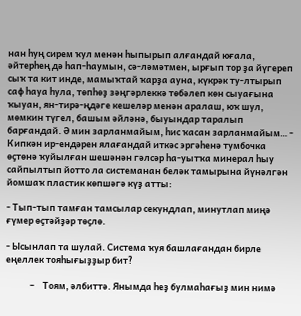нан һуң сирем ҡул менән һыпырып алғандай юғала, әйтерһең дә һап-һаумын, сә-ләмәтмен, ырғып тор ҙа йүгереп сыҡ та кит инде, мамыҡтай ҡарҙа ауна, күкрәк ту-лтырып саф һауа һула, төпһөҙ зәңгәрлеккә төбәлеп көн сыуағына ҡыуан, ян-тирә-ңдәге кешеләр менән аралаш, юҡ шул, мөмкин түгел, башым әйләнә, быуындар таралып барғандай. Ә мин зарланмайым, һис ҡасан зарланмайым… - Кипкән ир-ендәрен ялағандай иткәс эргәһенә тумбочка өҫтөнә ҡуйылған шешәнән гәлсәр һа-уытҡа минерал һыу сайпылтып йотто ла системанан беләк тамырына йүнәлгән йомшаҡ пластик көпшәгә күҙ атты:

- Тып-тып тамған тамсылар секундлап, минутлап миңә ғүмер өҫтәйҙәр төҫлө.

- Ысынлап та шулай. Система ҡуя башлағандан бирле еңеллек тояһығыҙҙыр бит?

            –    Тоям, әлбиттә. Янымда һеҙ булмаһағыҙ мин нимә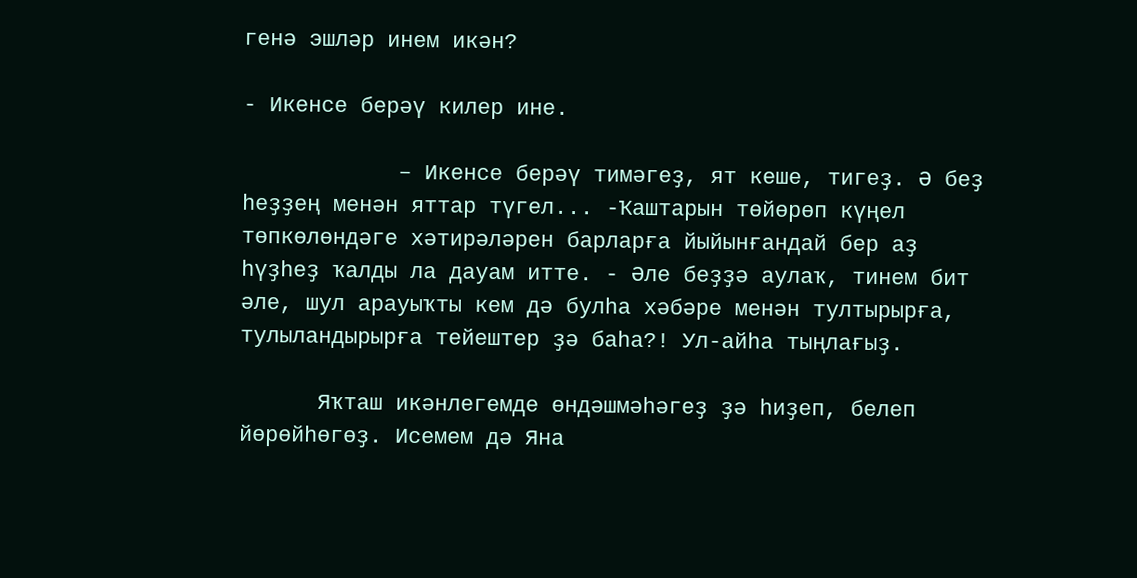генә эшләр инем икән?

- Икенсе берәү килер ине.

            – Икенсе берәү тимәгеҙ, ят кеше, тигеҙ. Ә беҙ һеҙҙең менән яттар түгел... -Ҡаштарын төйөрөп күңел төпкөлөндәге хәтирәләрен барларға йыйынғандай бер аҙ  һүҙһеҙ ҡалды ла дауам итте. - Әле беҙҙә аулаҡ, тинем бит әле, шул арауыҡты кем дә булһа хәбәре менән тултырырға, тулыландырырға тейештер ҙә баһа?! Ул-айһа тыңлағыҙ.

      Яҡташ икәнлегемде өндәшмәһәгеҙ ҙә һиҙеп, белеп йөрөйһөгөҙ. Исемем дә Яна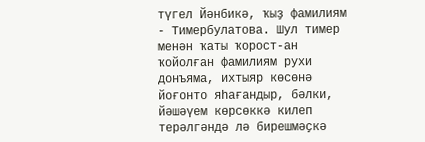түгел Йәнбикә, ҡыҙ фамилиям - Тимербулатова. Шул тимер менән ҡаты ҡорост-ан ҡойолған фамилиям рухи донъяма, ихтыяр көсөнә  йоғонто яһағандыр, бәлки, йәшәүем көрсөккә килеп терәлгәндә лә бирешмәҫкә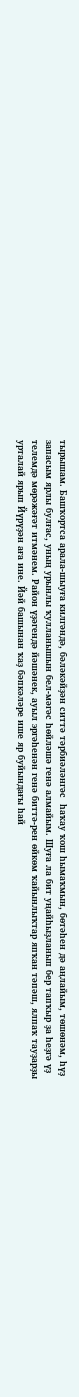тырышам. Башҡортса арала-шыуға килгәндә, бәләкәйҙән ситтә тәрбиәләнгәс  һаҡау ҡош һымаҡмын, бөтәһен дә аңлайым, төшөнәм, һүҙ запасым ярлы булғас, уның урынлы ҡулланышын бел-мәгәс һөйләшә генә алмайым. Шуға ла бит уңайһыҙланып бер тапҡыр ҙа һеҙгә үҙ телемдә мөрәжәғәт итмәнем. Район үҙәгендә йәшәнек, ауыл эргәһенән генә биттә-рен өйкөм ҡайынлыҡтар япҡан тәпәш, ялпаҡ тауҙарҙы урталай ярып Йүрүҙән аға ине. Йәй башынан ҡаҙ бәпкәләре ише яр буйындағы һай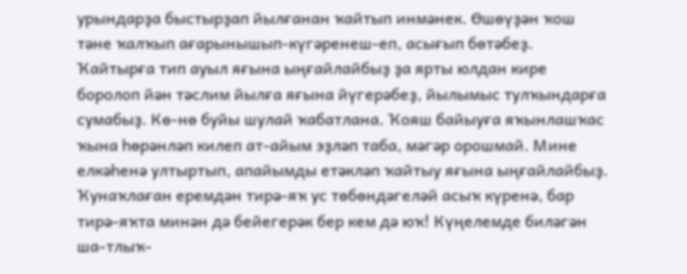урындарҙа быстырҙап йылғанан ҡайтып инмәнек. Өшөүҙән ҡош тәне ҡалҡып ағарынышып-күгәренеш-еп, асығып бөтәбеҙ. Ҡайтырға тип ауыл яғына ыңғайлайбыҙ ҙа ярты юлдан кире боролоп йән тәслим йылға яғына йүгерәбеҙ, йылымыс тулҡындарға сумабыҙ. Кө-нө буйы шулай ҡабатлана. Ҡояш байыуға яҡынлашҡас ҡына һөрәнләп килеп ат-айым эҙләп таба, мәгәр орошмай. Мине елкәһенә ултыртып, апайымды етәкләп ҡайтыу яғына ыңғайлайбыҙ. Ҡунаҡлаған еремдән тирә-яҡ ус төбөндәгеләй асыҡ күренә, бар тирә-яҡта минән дә бейегерәк бер кем дә юҡ! Күңелемде биләгән ша-тлыҡ-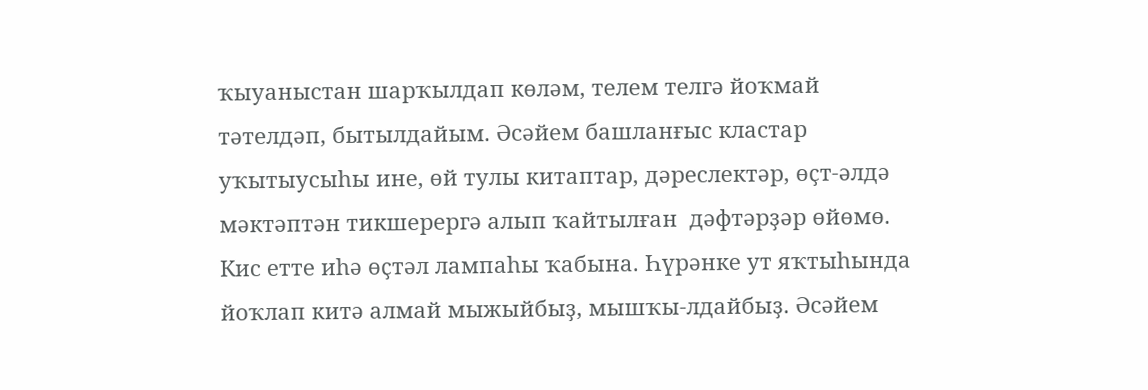ҡыуаныстан шарҡылдап көләм, телем телгә йоҡмай тәтелдәп, бытылдайым. Әсәйем башланғыс кластар уҡытыусыһы ине, өй тулы китаптар, дәреслектәр, өҫт-әлдә мәктәптән тикшерергә алып ҡайтылған  дәфтәрҙәр өйөмө. Кис етте иһә өҫтәл лампаһы ҡабына. Һүрәнке ут яҡтыһында йоҡлап китә алмай мыжыйбыҙ, мышҡы-лдайбыҙ. Әсәйем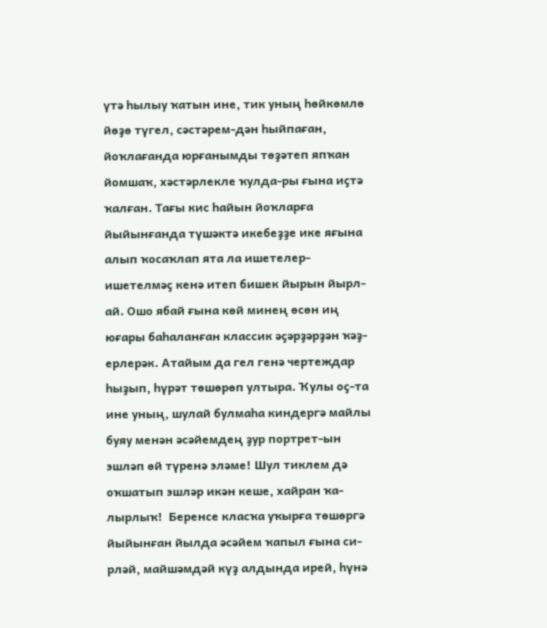үтә һылыу ҡатын ине, тик уның һөйкөмлө йөҙө түгел, сәстәрем-дән һыйпаған, йоҡлағанда юрғанымды төҙәтеп япҡан йомшаҡ, хәстәрлекле ҡулда-ры ғына иҫтә ҡалған. Тағы кис һайын йоҡларға йыйынғанда түшәктә икебеҙҙе ике яғына алып ҡосаҡлап ята ла ишетелер-ишетелмәҫ кенә итеп бишек йырын йырл-ай. Ошо ябай ғына көй минең өсөн иң юғары баһаланған классик әҫәрҙәрҙән ҡәҙ-ерлерәк. Атайым да гел генә чертеждар һыҙып, һүрәт төшөрөп ултыра. Ҡулы оҫ-та ине уның, шулай булмаһа киндергә майлы буяу менән әсәйемдең ҙур портрет-ын эшләп өй түренә эләме! Шул тиклем дә оҡшатып эшләр икән кеше, хайран ҡа-лырлыҡ!  Беренсе класҡа уҡырға төшөргә йыйынған йылда әсәйем ҡапыл ғына си-рләй, майшәмдәй күҙ алдында ирей, һүнә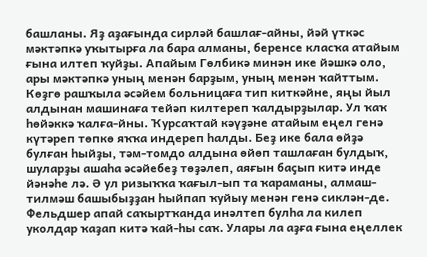башланы. Яҙ аҙағында сирләй башлағ-айны, йәй үткәс мәктәпкә уҡытырға ла бара алманы, беренсе класҡа атайым ғына илтеп ҡуйҙы. Апайым Гөлбикә минән ике йәшкә оло, ары мәктәпкә уның менән барҙым, уның менән ҡайттым. Көҙгө рашҡыла әсәйем больницаға тип киткәйне, яңы йыл алдынан машинаға тейәп килтереп ҡалдырҙылар. Ул ҡаҡ һөйәккә ҡалға-йны. Ҡурсаҡтай кәүҙәне атайым еңел генә күтәреп төпкө яҡҡа индереп һалды. Беҙ ике бала өйҙә булған һыйҙы, тәм-томдо алдына өйөп ташлаған булдыҡ, шуларҙы ашаһа әсәйебеҙ төҙәлеп, аяғын баҫып китә инде йәнәһе лә. Ә ул ризыҡҡа ҡағыл-ып та ҡараманы, алмаш-тилмәш башыбыҙҙан һыйпап ҡуйыу менән генә сиклән-де. Фельдшер апай саҡыртҡанда инәлтеп булһа ла килеп уколдар ҡаҙап китә ҡай-һы саҡ. Улары ла аҙға ғына еңеллек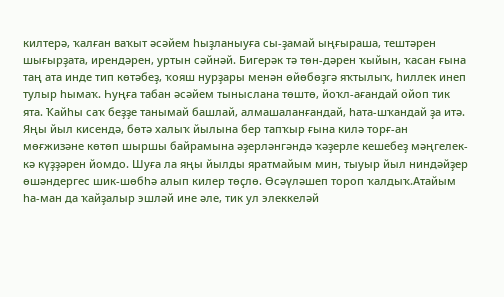килтерә, ҡалған ваҡыт әсәйем һыҙланыуға сы-ҙамай ыңғыраша, тештәрен шығырҙата, ирендәрен, уртын сәйнәй. Бигерәк тә төн-дәрен ҡыйын, ҡасан ғына таң ата инде тип көтәбеҙ, ҡояш нурҙары менән өйөбөҙгә яҡтылыҡ, һиллек инеп тулыр һымаҡ. Һуңға табан әсәйем тыныслана төштө, йоҡл-ағандай ойоп тик ята. Ҡайһы саҡ беҙҙе танымай башлай, алмашаланғандай, һата-шҡандай ҙа итә. Яңы йыл кисендә, бөтә халыҡ йылына бер тапҡыр ғына килә торғ-ан мөғжизәне көтөп шыршы байрамына әҙерләнгәндә ҡәҙерле кешебеҙ мәңгелек-кә күҙҙәрен йомдо. Шуға ла яңы йылды яратмайым мин, тыуыр йыл ниндәйҙер өшәндергес шик-шөбһә алып килер төҫлө. Өсәүләшеп тороп ҡалдыҡ.Атайым һа-ман да ҡайҙалыр эшләй ине әле, тик ул элеккеләй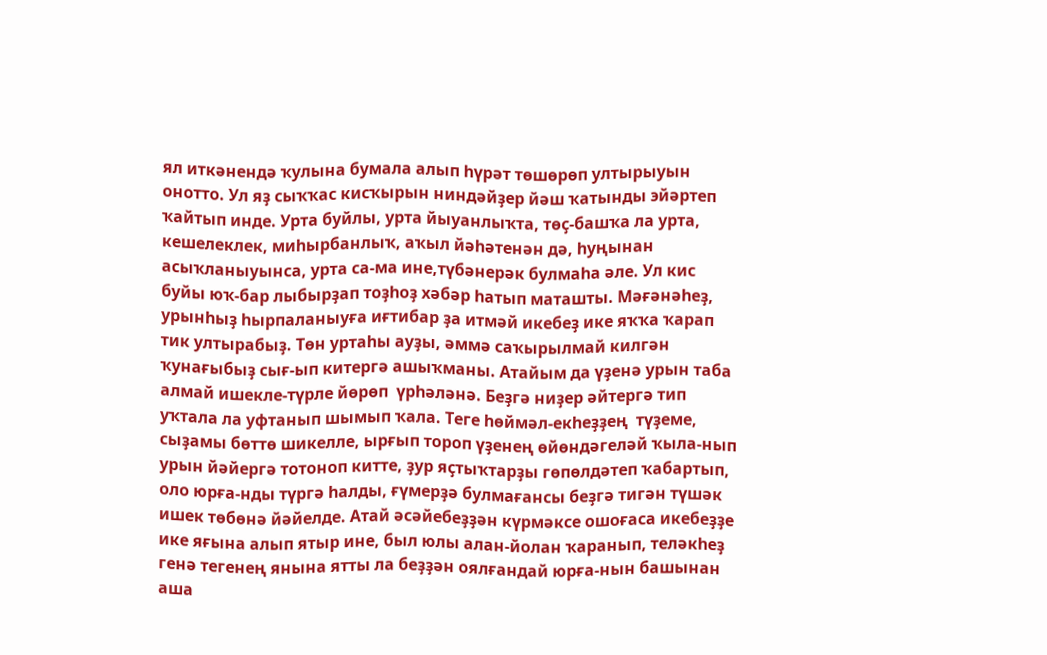ял иткәнендә ҡулына бумала алып һүрәт төшөрөп ултырыуын онотто. Ул яҙ сыҡҡас кисҡырын ниндәйҙер йәш ҡатынды эйәртеп ҡайтып инде. Урта буйлы, урта йыуанлыҡта, төҫ-башҡа ла урта, кешелеклек, миһырбанлыҡ, аҡыл йәһәтенән дә, һуңынан асыҡланыуынса, урта са-ма ине,түбәнерәк булмаһа әле. Ул кис буйы юҡ-бар лыбырҙап тоҙһоҙ хәбәр һатып маташты. Мәғәнәһеҙ, урынһыҙ һырпаланыуға иғтибар ҙа итмәй икебеҙ ике яҡҡа ҡарап тик ултырабыҙ. Төн уртаһы ауҙы, әммә саҡырылмай килгән ҡунағыбыҙ сығ-ып китергә ашыҡманы. Атайым да үҙенә урын таба алмай ишекле-түрле йөрөп  үрһәләнә. Беҙгә ниҙер әйтергә тип уҡтала ла уфтанып шымып ҡала. Теге һөймәл-екһеҙҙең  түҙеме, сыҙамы бөттө шикелле, ырғып тороп үҙенең өйөндәгеләй ҡыла-нып урын йәйергә тотоноп китте, ҙур яҫтыҡтарҙы гөпөлдәтеп ҡабартып, оло юрға-нды түргә һалды, ғүмерҙә булмағансы беҙгә тигән түшәк ишек төбөнә йәйелде. Атай әсәйебеҙҙән күрмәксе ошоғаса икебеҙҙе ике яғына алып ятыр ине, был юлы алан-йолан ҡаранып, теләкһеҙ генә тегенең янына ятты ла беҙҙән оялғандай юрға-нын башынан аша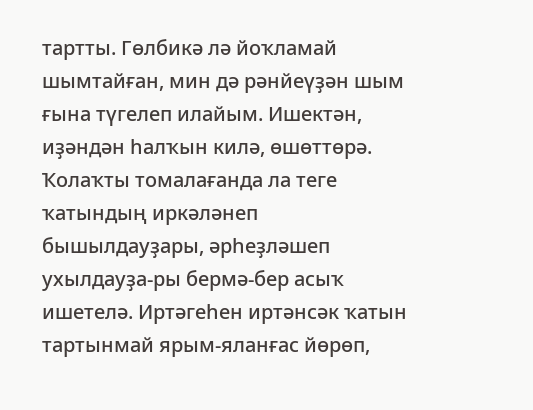тартты. Гөлбикә лә йоҡламай шымтайған, мин дә рәнйеүҙән шым ғына түгелеп илайым. Ишектән, иҙәндән һалҡын килә, өшөттөрә. Ҡолаҡты томалағанда ла теге ҡатындың иркәләнеп бышылдауҙары, әрһеҙләшеп ухылдауҙа-ры бермә-бер асыҡ ишетелә. Иртәгеһен иртәнсәк ҡатын тартынмай ярым-яланғас йөрөп,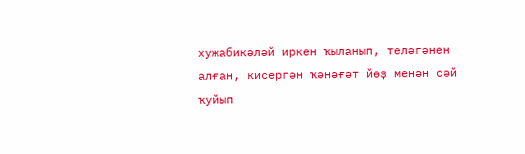хужабикәләй иркен ҡыланып, теләгәнен алған, кисергән ҡәнәғәт йөҙ менән сәй ҡуйып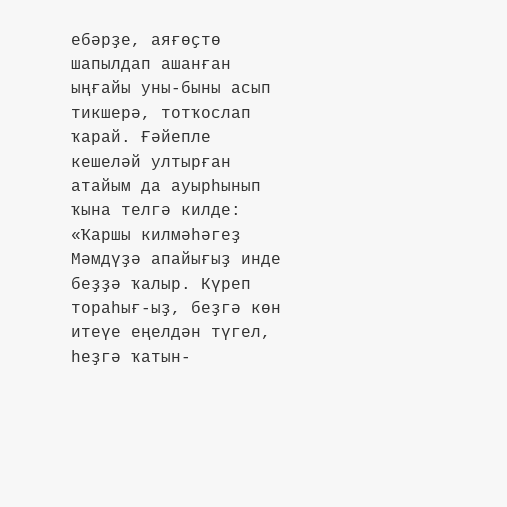ебәрҙе, аяғөҫтө шапылдап ашанған ыңғайы уны-быны асып тикшерә, тотҡослап ҡарай. Ғәйепле кешеләй ултырған атайым да ауырһынып ҡына телгә килде: «Ҡаршы килмәһәгеҙ Мәмдүҙә апайығыҙ инде беҙҙә ҡалыр. Күреп тораһығ-ыҙ, беҙгә көн итеүе еңелдән түгел, һеҙгә ҡатын-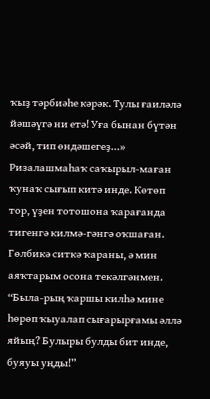ҡыҙ тәрбиәһе кәрәк. Тулы ғаиләлә йәшәүгә ни етә! Уға бынан бүтән әсәй, тип өндәшегеҙ…» Ризалашмаһаҡ саҡырыл-маған ҡунаҡ сығып китә инде. Көтөп тор, үҙен тотошона ҡарағанда тигенгә килмә-гәнгә оҡшаған. Гөлбикә ситкә ҡараны, ә мин аяҡтарым осона текәлгәнмен. “Была-рың ҡаршы килһә мине һөрөп ҡыуалап сығарырғамы әллә яйың? Булыры булды бит инде, буяуы уңды!”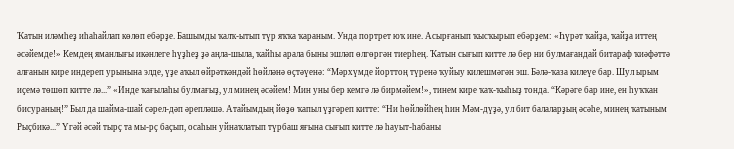Ҡатын иләмһеҙ иһаһайлап көлөп ебәрҙе. Башымды ҡалҡ-ытып түр яҡҡа ҡараным. Унда портрет юҡ ине. Асырғанып ҡысҡырып ебәрҙем: «Һүрәт ҡайҙа, ҡайҙа иттең әсәйемде!» Кемдең яманлығы икәнлеге һүҙһеҙ ҙә аңла-шыла, ҡайһы арала быны эшләп өлгөргән тиерһең. Ҡатын сығып китте лә бер ни булмағандай битараф ҡиәфәттә алғанын кире индереп урынына элде, үҙе аҡыл өйрәткәндәй һөйләнә өҫтәүенә: “Мәрхүмде йорттоң түренә ҡуйыу килешмәгән эш. Бәлә-ҡаза килеүе бар. Шул ырым иҫемә төшөп китте лә...” «Инде ҡағылаһы булмағыҙ, ул минең әсәйем! Мин уны бер кемгә лә бирмәйем!», тинем кире ҡаҡ-ҡыһыҙ тонда. “Кәрәге бар ине, ен һуҡҡан бисураның!” Был да шайма-шай сәрел-дәп әрепләшә. Атайымдың йөҙө ҡапыл үҙгәреп китте: “Ни һөйлөйһең һин Мәм-дүҙә, ул бит балаларҙың әсәһе, минең ҡатыным Рыҫбикә...” Үгәй әсәй тырҫ та мы-рҫ баҫып, осаһын уйнаҡлатып түрбаш яғына сығып китте лә һауыт-һабаны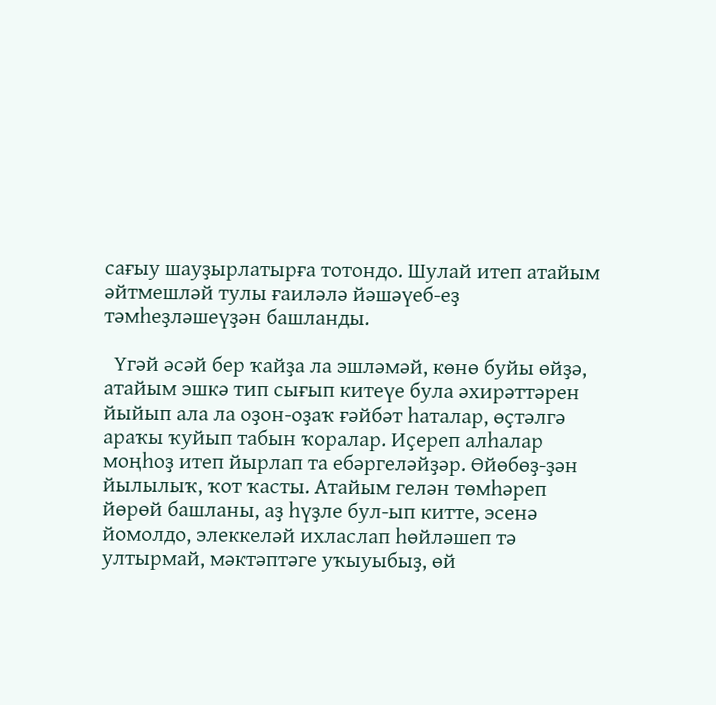сағыу шауҙырлатырға тотондо. Шулай итеп атайым әйтмешләй тулы ғаиләлә йәшәүеб-еҙ тәмһеҙләшеүҙән башланды.

  Үгәй әсәй бер ҡайҙа ла эшләмәй, көнө буйы өйҙә, атайым эшкә тип сығып китеүе була әхирәттәрен йыйып ала ла оҙон-оҙаҡ ғәйбәт һаталар, өҫтәлгә араҡы ҡуйып табын ҡоралар. Иҫереп алһалар моңһоҙ итеп йырлап та ебәргеләйҙәр. Өйөбөҙ-ҙән йылылыҡ, ҡот ҡасты. Атайым гелән төмһәреп йөрөй башланы, аҙ һүҙле бул-ып китте, эсенә йомолдо, элеккеләй ихласлап һөйләшеп тә ултырмай, мәктәптәге уҡыуыбыҙ, өй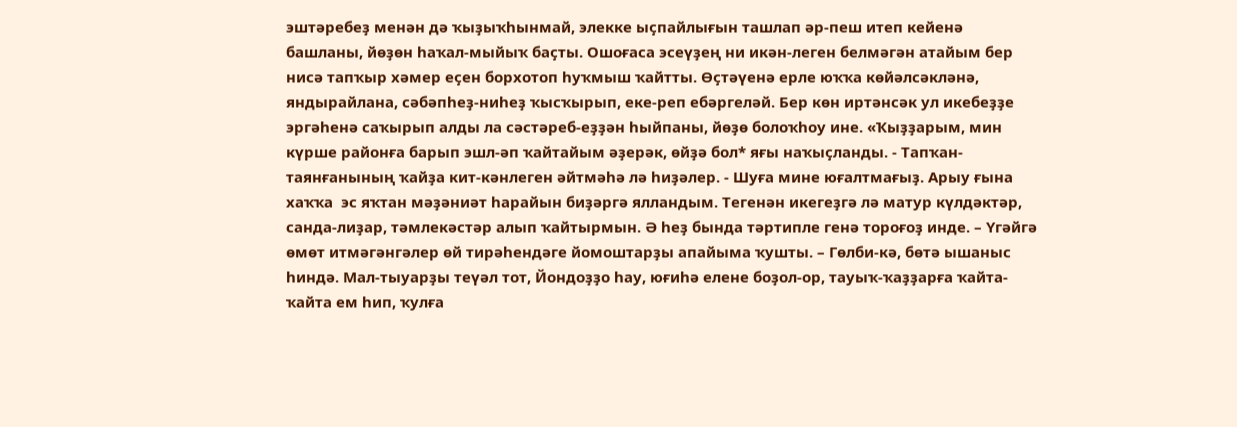эштәребеҙ менән дә ҡыҙыҡһынмай, элекке ыҫпайлығын ташлап әр-пеш итеп кейенә башланы, йөҙөн һаҡал-мыйыҡ баҫты. Ошоғаса эсеүҙең ни икән-леген белмәгән атайым бер нисә тапҡыр хәмер еҫен борхотоп һуҡмыш ҡайтты. Өҫтәүенә ерле юҡҡа көйәлсәкләнә, яндырайлана, сәбәпһеҙ-ниһеҙ ҡысҡырып, еке-реп ебәргеләй. Бер көн иртәнсәк ул икебеҙҙе эргәһенә саҡырып алды ла сәстәреб-еҙҙән һыйпаны, йөҙө болоҡһоу ине. «Ҡыҙҙарым, мин күрше районға барып эшл-әп ҡайтайым әҙерәк, өйҙә бол* яғы наҡыҫланды. - Тапҡан-таянғанының ҡайҙа кит-кәнлеген әйтмәһә лә һиҙәлер. - Шуға мине юғалтмағыҙ. Арыу ғына хаҡҡа  эс яҡтан мәҙәниәт һарайын биҙәргә ялландым. Тегенән икегеҙгә лә матур күлдәктәр, санда-лиҙар, тәмлекәстәр алып ҡайтырмын. Ә һеҙ бында тәртипле генә тороғоҙ инде. – Үгәйгә өмөт итмәгәнгәлер өй тирәһендәге йомоштарҙы апайыма ҡушты. – Гөлби-кә, бөтә ышаныс һиндә. Мал-тыуарҙы теүәл тот, Йондоҙҙо һау, юғиһә елене боҙол-ор, тауыҡ-ҡаҙҙарға ҡайта-ҡайта ем һип, ҡулға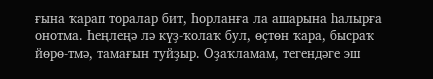ғына ҡарап торалар бит, Һорланға ла ашарына һалырға онотма. Һеңлеңә лә күҙ-ҡолаҡ бул, өҫтөн ҡара, бысраҡ йөрө-тмә, тамағын туйҙыр. Оҙаҡламам, тегендәге эш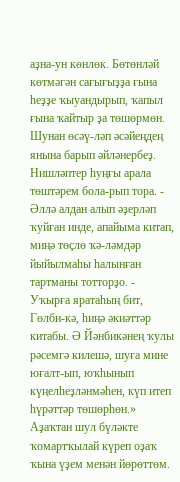аҙна-ун көнлөк. Бөтөнләй көтмәгән сағығыҙҙа ғына һеҙҙе ҡыуандырып, ҡапыл ғына ҡайтыр ҙа төшөрмөн. Шунан өсәү-ләп әсәйеңдең янына барып әйләнербеҙ. Нишләптер һуңғы арала төштәрем бола-рып тора. - Әллә алдан алып әҙерләп ҡуйған инде, апайыма китап, миңә төҫлө ҡә-ләмдәр йыйылмаһы һалынған тартманы тотторҙо. - Уҡырға яратаһың бит, Гөлби-кә, һиңә әкиәттәр китабы. Ә Йәнбикәнең ҡулы рәсемгә килешә, шуға мине юғалт-ып, юҡһынып күңелһеҙләнмәһен, күп итеп һүрәттәр төшөрһөн.» Аҙаҡтан шул бүләкте ҡомартҡылай күреп оҙаҡ ҡына үҙем менән йөрөттөм.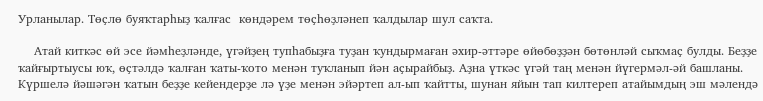Урланылар. Төҫлө буяҡтарһыҙ ҡалғас  көндәрем төҫһөҙләнеп ҡалдылар шул саҡта.

    Атай киткәс өй эсе йәмһеҙләнде, үгәйҙең тупһабыҙға туҙан ҡундырмаған әхир-әттәре өйөбөҙҙән бөтөнләй сыҡмаҫ булды. Беҙҙе ҡайғыртыусы юҡ, өҫтәлдә ҡалған ҡаты-ҡото менән туҡланып йән аҫырайбыҙ. Аҙна үткәс үгәй таң менән йүгермәл-әй башланы. Күршелә йәшәгән ҡатын беҙҙе кейендерҙе лә үҙе менән эйәртеп ал-ып ҡайтты, шунан яйын тап килтереп атайымдың эш мәлендә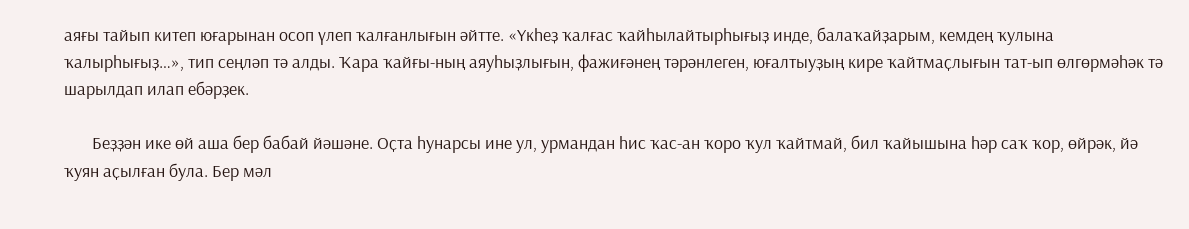аяғы тайып китеп юғарынан осоп үлеп ҡалғанлығын әйтте. «Үкһеҙ ҡалғас ҡайһылайтырһығыҙ инде, балаҡайҙарым, кемдең ҡулына ҡалырһығыҙ…», тип сеңләп тә алды. Ҡара ҡайғы-ның аяуһыҙлығын, фажиғәнең тәрәнлеген, юғалтыуҙың кире ҡайтмаҫлығын тат-ып өлгөрмәһәк тә шарылдап илап ебәрҙек.

       Беҙҙән ике өй аша бер бабай йәшәне. Оҫта һунарсы ине ул, урмандан һис ҡас-ан ҡоро ҡул ҡайтмай, бил ҡайышына һәр саҡ ҡор, өйрәк, йә ҡуян аҫылған була. Бер мәл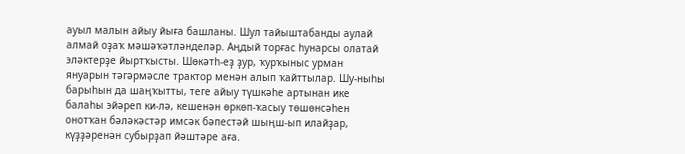ауыл малын айыу йыға башланы. Шул тайыштабанды аулай алмай оҙаҡ мәшәҡәтләнделәр. Аңдый торғас һунарсы олатай эләктерҙе йыртҡысты. Шөкәтһ-еҙ ҙур, ҡурҡыныс урман януарын тәгәрмәсле трактор менән алып ҡайттылар. Шу-ныһы барыһын да шаңҡытты, теге айыу түшкәһе артынан ике балаһы эйәреп ки-лә, кешенән өркөп-ҡасыу төшөнсәһен онотҡан бәләкәстәр имсәк бәпестәй шыңш-ып илайҙар, күҙҙәренән субырҙап йәштәре аға.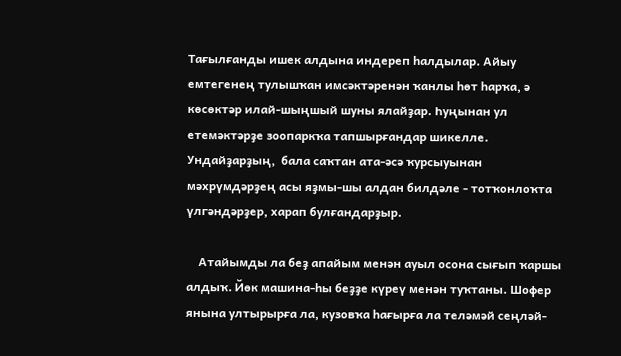Тағылғанды ишек алдына индереп һалдылар. Айыу емтегенең тулышҡан имсәктәренән ҡанлы һөт һарҡа, ә көсөктәр илай-шыңшый шуны ялайҙар. Һуңынан ул етемәктәрҙе зоопаркҡа тапшырғандар шикелле. Ундайҙарҙың,  бала саҡтан ата-әсә ҡурсыуынан мәхрүмдәрҙең асы яҙмы-шы алдан билдәле - тотҡонлоҡта үлгәндәрҙер, харап булғандарҙыр.

    Атайымды ла беҙ апайым менән ауыл осона сығып ҡаршы алдыҡ. Йөк машина-һы беҙҙе күреү менән туҡтаны. Шофер янына ултырырға ла, кузовҡа һағырға ла теләмәй сеңләй-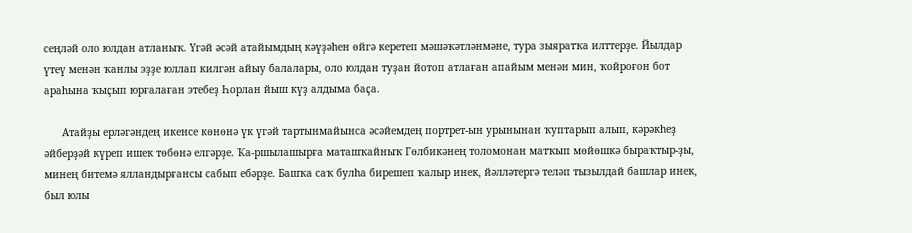сеңләй оло юлдан атланыҡ. Үгәй әсәй атайымдың кәүҙәһен өйгә керетеп мәшәҡәтләнмәне, тура зыяратҡа илттерҙе. Йылдар үтеү менән ҡанлы эҙҙе юллап килгән айыу балалары, оло юлдан туҙан йотоп атлаған апайым менән мин, ҡойроғон бот араһына ҡыҫып юрғалаған этебеҙ Һорлан йыш күҙ алдыма баҫа.

      Атайҙы ерләгәндең икенсе көнөнә үк үгәй тартынмайынса әсәйемдең портрет-ын урынынан ҡуптарып алып, кәрәкһеҙ әйберҙәй күреп ишек төбөнә елгәрҙе. Ҡа-ршылашырға маташҡайныҡ Гөлбикәнең толомонан матҡып мөйөшкә быраҡтыр-ҙы, минең битемә ялландырғансы сабып ебәрҙе. Башҡа саҡ булһа бирешеп ҡалыр инек, йәлләтергә теләп тызылдай башлар инек, был юлы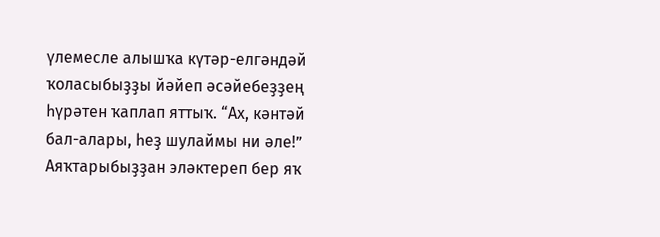үлемесле алышҡа күтәр-елгәндәй ҡоласыбыҙҙы йәйеп әсәйебеҙҙең һүрәтен ҡаплап яттыҡ. “Ах, кәнтәй бал-алары, һеҙ шулаймы ни әле!” Аяҡтарыбыҙҙан эләктереп бер яҡ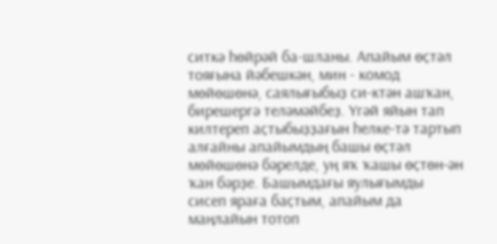ситкә һөйрәй ба-шланы. Апайым өҫтәл тояғына йәбешкән, мин - комод мөйөшөнә, саялығыбыҙ си-ктән ашҡан, бирешергә теләмәйбеҙ. Үгәй яйын тап килтереп аҫтыбыҙҙағын һелке-тә тартып алғайны апайымдың башы өҫтәл мөйөшөнә бәрелде, уң яҡ ҡашы өҫтөн-ән ҡан бәрҙе. Башымдағы яулығымды сисеп яраға баҫтым, апайым да маңлайын тотоп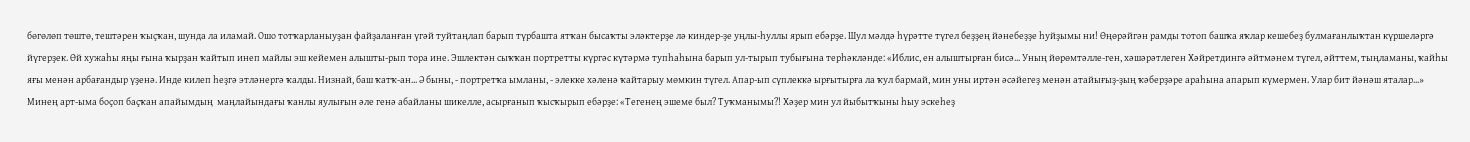бөгөлөп төштө, тештәрен ҡыҫҡан, шунда ла иламай. Ошо тотҡарланыуҙан файҙаланған үгәй туйтаңлап барып түрбашта ятҡан бысаҡты эләктерҙе лә киндер-ҙе уңлы-һуллы ярып ебәрҙе. Шул мәлдә һүрәтте түгел беҙҙең йәнебеҙҙе һуйҙымы ни! Өңөрәйгән рамды тотоп башҡа яҡлар кешебеҙ булмағанлыҡтан күршеләргә йүгерҙек. Өй хужаһы яңы ғына ҡырҙан ҡайтып инеп майлы эш кейемен алышты-рып тора ине. Эшлектән сыҡҡан портретты күргәс күтәрмә тупһаһына барып ул-тырып тубығына терһәкләнде: «Иблис, ен алыштырған бисә... Уның йөрөмтәлле-ген, хәшәрәтлеген Хәйретдингә әйтмәнем түгел, әйттем, тыңламаны, ҡайһы яғы менән арбағандыр үҙенә. Инде килеп һеҙгә этләнергә ҡалды. Низнай, баш ҡатҡ-ан... Ә быны, - портретҡа ымланы, - элекке хәленә ҡайтарыу мөмкин түгел. Апар-ып сүплеккә ырғытырға ла ҡул бармай, мин уны иртән әсәйегеҙ менән атайығыҙ-ҙың ҡәберҙәре араһына апарып күмермен. Улар бит йәнәш яталар...» Минең арт-ыма боҫоп баҫҡан апайымдың  маңлайындағы ҡанлы яулығын әле генә абайланы шикелле, асырғанып ҡысҡырып ебәрҙе: «Тегенең эшеме был? Туҡманымы?! Хәҙер мин ул йыбытҡыны һыу эскеһеҙ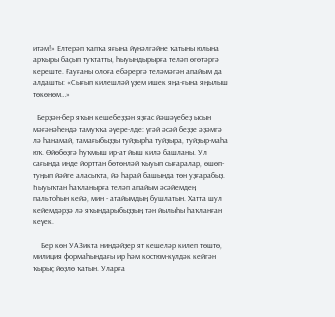итәм!» Елтерәп ҡапҡа яғына йүнәлгәйне ҡатыны юлына арҡыры баҫып туҡтатты, һыуындырырға теләп өгөтәргә кереште. Ғауғаны олоға ебәрергә теләмәгән апайым да алдашты: «Сығып килешләй үҙем ишек яңа-ғына яңылыш төкөнөм…»

  Берҙән-бер яҡын кешебеҙҙән яҙғас йәшәүебеҙ ысын мәғәнәһендә тамуҡҡа әүере-лде: үгәй әсәй беҙҙе әҙәмгә лә һанамай, тамағыбыҙҙы туйҙырһа туйҙыра, туйҙыр-маһа юҡ. Өйөбөҙгә һуҡмыш ир-ат йыш килә башланы. Ул сағында инде йорттан бөтөнләй ҡыуып сығаралар, өшөп-туңып йәйге аласыҡта, йә һарай башында төн уҙғарабыҙ. Һыуыҡтан һаҡланырға теләп апайым әсәйемдең пальтоһын кейә, мин - атайымдың бушлатын. Хатта шул кейемдәрҙә лә яҡындарыбыҙҙың тән йылыһы һаҡланған кеүек.

    Бер көн УАЗикта ниндәйҙер ят кешеләр килеп төштө, милиция формаһындағы ир һәм костюм-күлдәк кейгән ҡырыҫ йөҙлө ҡатын. Уларға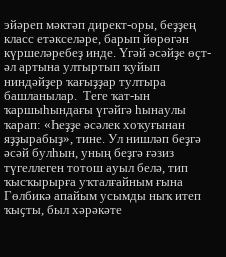эйәреп мәктәп директ-оры, беҙҙең класс етәкселәре, барып йөрөгән күршеләребеҙ инде. Үгәй әсәйҙе өҫт-әл артына ултыртып ҡуйып ниндәйҙер ҡағыҙҙар тултыра башланылар.  Теге ҡат-ын ҡаршыһындағы үгәйгә һынаулы ҡарап: «Һеҙҙе әсәлек хоҡуғынан яҙҙырабыҙ», тине. Ул нишләп беҙгә әсәй булһын, уның беҙгә ғәзиз түгеллеген тотош ауыл белә, тип ҡысҡырырға уҡталғайным ғына Гөлбикә апайым усымды ныҡ итеп ҡыҫты, был хәрәкәте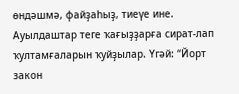өндәшмә, файҙаһыҙ, тиеүе ине. Ауылдаштар теге ҡағыҙҙарға сират-лап ҡултамғаларын ҡуйҙылар. Үгәй: “Йорт закон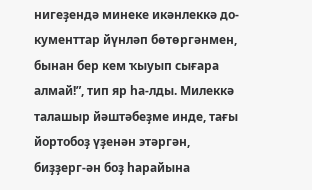нигеҙендә минеке икәнлеккә до-кументтар йүнләп бөтөргәнмен, бынан бер кем ҡыуып сығара алмай!”, тип яр һа-лды. Милеккә талашыр йәштәбеҙме инде, тағы йортобоҙ үҙенән этәргән, биҙҙерг-ән боҙ һарайына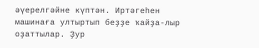әүерелгәйне күптән. Иртәгеһен машинаға ултыртып беҙҙе ҡайҙа-лыр оҙаттылар. Ҙур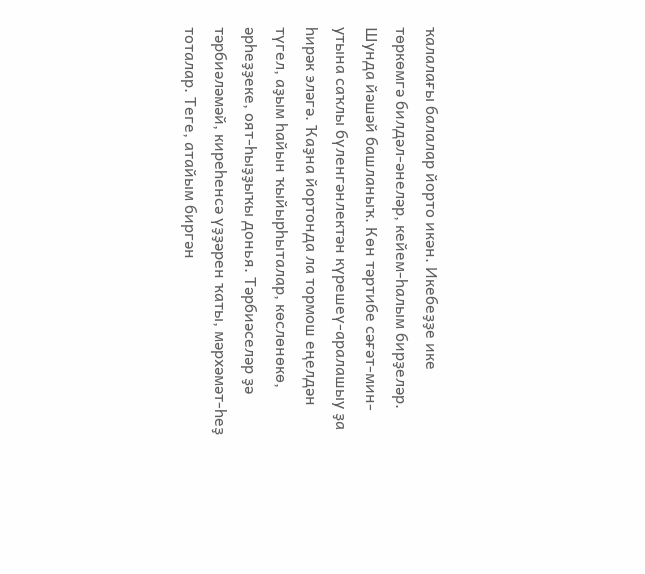ҡалалағы балалар йорто икән. Икебеҙҙе ике төркөмгә билдәл-әнеләр, кейем-һалым бирҙеләр. Шунда йәшәй башланыҡ. Көн тәртибе сәғәт-мин-утына саҡлы бүленгәнлектән күрешеү-аралашыу ҙа һирәк эләгә. Ҡаҙна йортонда ла тормош еңелдән түгел, аҙым һайын ҡыйырһыталар, көслөнөкө, әрһеҙҙеке, оят-һыҙҙыҡы донья. Тәрбиәселәр ҙә тәрбиәләмәй, киреһенсә үҙҙәрен ҡаты, мәрхәмәт-һеҙ тоталар. Теге, атайым биргән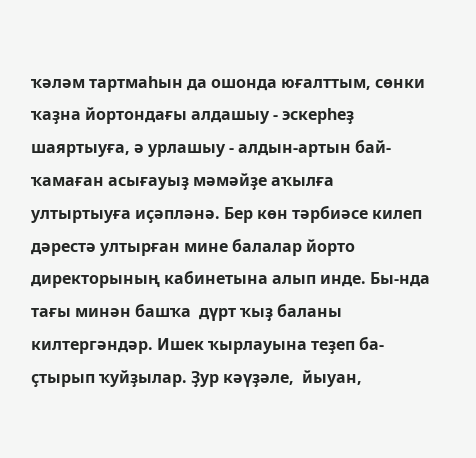ҡәләм тартмаһын да ошонда юғалттым, сөнки ҡаҙна йортондағы алдашыу - эскерһеҙ шаяртыуға, ә урлашыу - алдын-артын бай-ҡамаған асығауыҙ мәмәйҙе аҡылға ултыртыуға иҫәпләнә. Бер көн тәрбиәсе килеп дәрестә ултырған мине балалар йорто директорының кабинетына алып инде. Бы-нда тағы минән башҡа  дүрт ҡыҙ баланы килтергәндәр. Ишек ҡырлауына теҙеп ба-ҫтырып ҡуйҙылар. Ҙур кәүҙәле,  йыуан,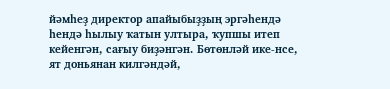йәмһеҙ директор апайыбыҙҙың эргәһендә һендә һылыу ҡатын ултыра, ҡупшы итеп кейенгән, сағыу биҙәнгән. Бөтөнләй ике-нсе, ят доньянан килгәндәй,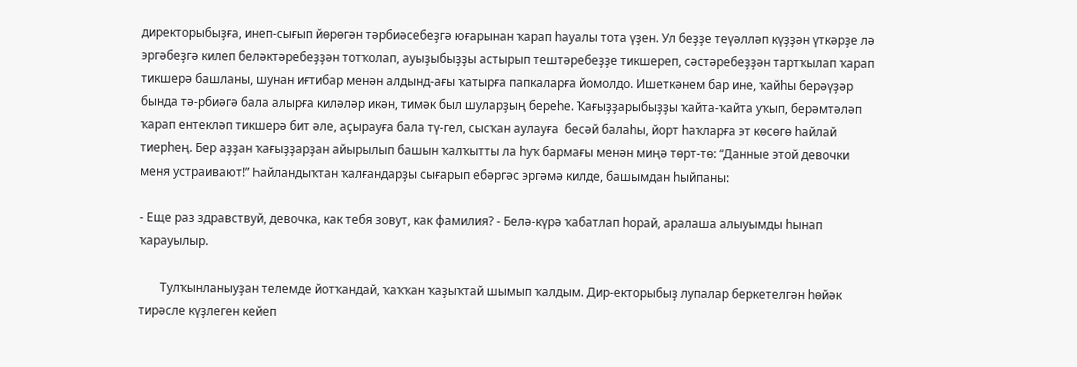директорыбыҙға, инеп-сығып йөрөгән тәрбиәсебеҙгә юғарынан ҡарап һауалы тота үҙен. Ул беҙҙе теүәлләп күҙҙән үткәрҙе лә эргәбеҙгә килеп беләктәребеҙҙән тотҡолап, ауыҙыбыҙҙы астырып тештәребеҙҙе тикшереп, сәстәребеҙҙән тартҡылап ҡарап тикшерә башланы, шунан иғтибар менән алдынд-ағы ҡатырға папкаларға йомолдо. Ишеткәнем бар ине, ҡайһы берәүҙәр бында тә-рбиәгә бала алырға киләләр икән, тимәк был шуларҙың береһе. Ҡағыҙҙарыбыҙҙы ҡайта-ҡайта уҡып, берәмтәләп ҡарап ентекләп тикшерә бит әле, аҫырауға бала тү-гел, сысҡан аулауға  бесәй балаһы, йорт һаҡларға эт көсөгө һайлай тиерһең. Бер аҙҙан ҡағыҙҙарҙан айырылып башын ҡалҡытты ла һуҡ бармағы менән миңә төрт-тө: “Данные этой девочки меня устраивают!” Һайландыҡтан ҡалғандарҙы сығарып ебәргәс эргәмә килде, башымдан һыйпаны:

- Еще раз здравствуй, девочка, как тебя зовут, как фамилия? - Белә-күрә ҡабатлап һорай, аралаша алыуымды һынап ҡарауылыр.

       Тулҡынланыуҙан телемде йотҡандай, ҡаҡҡан ҡаҙыҡтай шымып ҡалдым. Дир-екторыбыҙ лупалар беркетелгән һөйәк тирәсле күҙлеген кейеп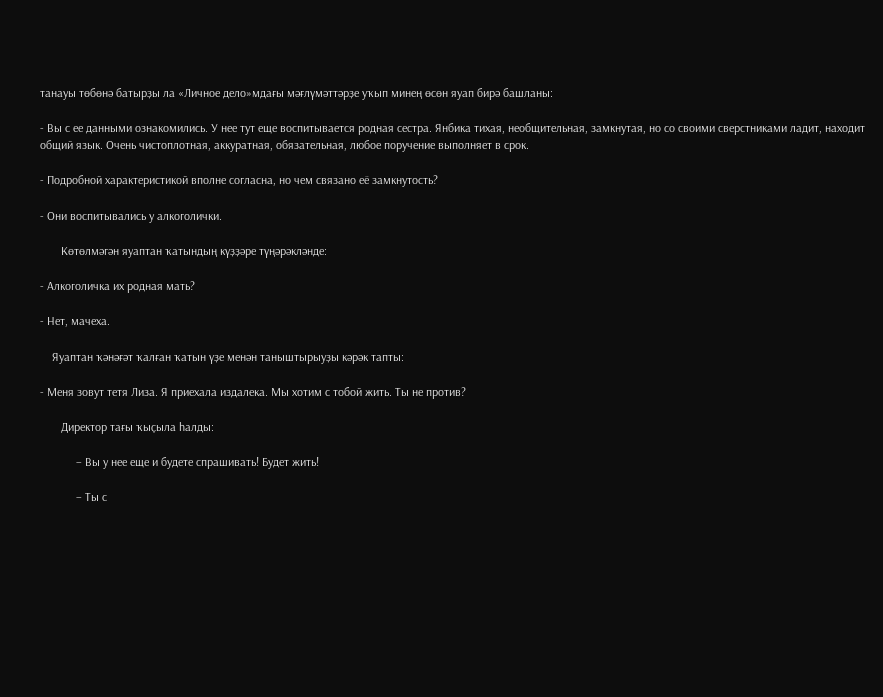танауы төбөнә батырҙы ла «Личное дело»мдағы мәғлүмәттәрҙе уҡып минең өсөн яуап бирә башланы:

- Вы с ее данными ознакомились. У нее тут еще воспитывается родная сестра. Янбика тихая, необщительная, замкнутая, но со своими сверстниками ладит, находит общий язык. Очень чистоплотная, аккуратная, обязательная, любое поручение выполняет в срок.

- Подробной характеристикой вполне согласна, но чем связано её замкнутость?

- Они воспитывались у алкоголички.

       Көтөлмәгән яуаптан ҡатындың күҙҙәре түңәрәкләнде:

- Алкоголичка их родная мать?

- Нет, мачеха.

    Яуаптан ҡәнәғәт ҡалған ҡатын үҙе менән таныштырыуҙы кәрәк тапты:

- Меня зовут тетя Лиза. Я приехала издалека. Мы хотим с тобой жить. Ты не против?

       Директор тағы ҡыҫыла һалды:

            – Вы у нее еще и будете спрашивать! Будет жить!

            – Ты с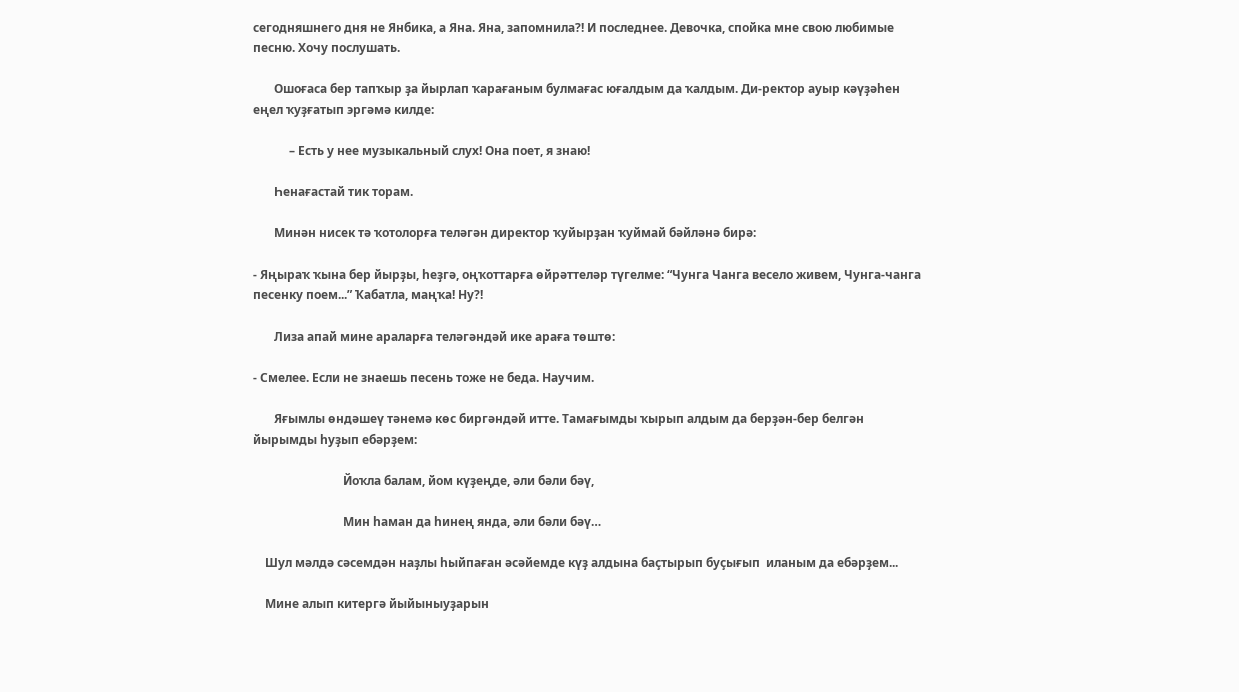сегодняшнего дня не Янбика, а Яна. Яна, запомнила?! И последнее. Девочка, спойка мне свою любимые песню. Хочу послушать.

       Ошоғаса бер тапҡыр ҙа йырлап ҡарағаным булмағас юғалдым да ҡалдым. Ди-ректор ауыр кәүҙәһен еңел ҡуҙғатып эргәмә килде:

            – Есть у нее музыкальный слух! Она поет, я знаю!

       Һенағастай тик торам.

       Минән нисек тә ҡотолорға теләгән директор ҡуйырҙан ҡуймай бәйләнә бирә:

- Яңыраҡ ҡына бер йырҙы, һеҙгә, оңҡоттарға өйрәттеләр түгелме: “Чунга Чанга весело живем, Чунга-чанга песенку поем...” Ҡабатла, маңҡа! Ну?!

       Лиза апай мине араларға теләгәндәй ике араға төштө:

- Смелее. Если не знаешь песень тоже не беда. Научим.

       Яғымлы өндәшеү тәнемә көс биргәндәй итте. Тамағымды ҡырып алдым да берҙән-бер белгән йырымды һуҙып ебәрҙем:

                              Йоҡла балам, йом күҙеңде, әли бәли бәү,

                              Мин һаман да һинең янда, әли бәли бәү…

    Шул мәлдә сәсемдән наҙлы һыйпаған әсәйемде күҙ алдына баҫтырып буҫығып  иланым да ебәрҙем...

    Мине алып китергә йыйыныуҙарын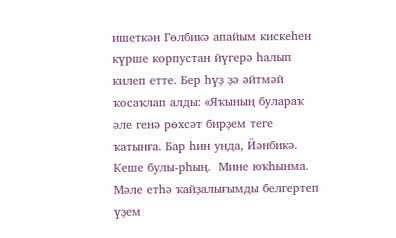ишеткән Гөлбикә апайым кискеһен күрше корпустан йүгерә һалып килеп етте. Бер һүҙ ҙә әйтмәй ҡосаҡлап алды: «Яҡының булараҡ әле генә рөхсәт бирҙем теге ҡатынға. Бар һин унда, Йәнбикә. Кеше булы-рһың.  Мине юҡһынма. Мәле етһә ҡайҙалығымды белгертеп үҙем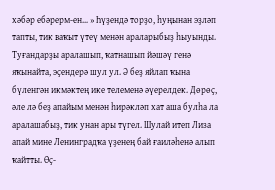хәбәр ебәрерм-ен… » Һүҙендә торҙо, һуңынан эҙләп тапты, тик ваҡыт үтеү менән араларыбыҙ һыуынды. Туғандарҙы аралашып, ҡатнашып йәшәү генә яҡынайта, эҫендерә шул ул. Ә беҙ яйлап ҡына бүленгән икмәктең ике телеменә әүерелдек. Дөрөҫ, әле лә беҙ апайым менән һирәкләп хат аша булһа ла аралашабыҙ, тик унан ары түгел. Шулай итеп Лиза апай мине Ленинградҡа үҙенең бай ғаиләһенә алып ҡайтты. Өҫ-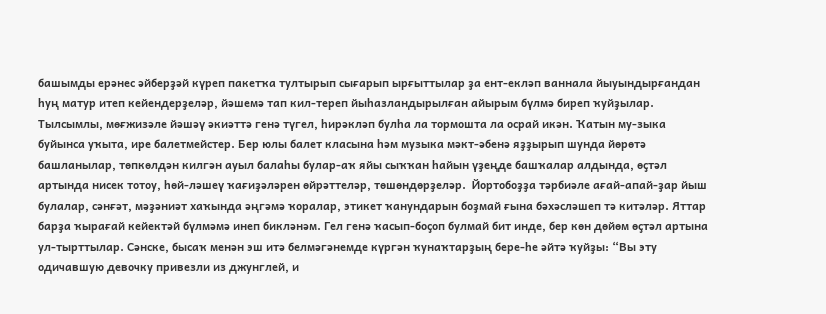башымды ерәнес әйберҙәй күреп пакетҡа тултырып сығарып ырғыттылар ҙа ент-екләп ваннала йыуындырғандан һуң матур итеп кейендерҙеләр, йәшемә тап кил-тереп йыһазландырылған айырым бүлмә биреп ҡуйҙылар. Тылсымлы, мөғжизәле йәшәү әкиәттә генә түгел, һирәкләп булһа ла тормошта ла осрай икән. Ҡатын му-зыка буйынса уҡыта, ире балетмейстер. Бер юлы балет класына һәм музыка мәкт-әбенә яҙҙырып шунда йөрөтә башланылар, төпкөлдән килгән ауыл балаһы булар-аҡ яйы сыҡҡан һайын үҙеңде башҡалар алдында, өҫтәл артында нисек тотоу, һөй-ләшеү ҡағиҙәләрен өйрәттеләр, төшөндөрҙеләр.  Йортобоҙҙа тәрбиәле ағай-апай-ҙар йыш булалар, сәнғәт, мәҙәниәт хаҡында әңгәмә ҡоралар, этикет ҡанундарын боҙмай ғына бәхәсләшеп тә китәләр. Яттар барҙа ҡырағай кейектәй бүлмәмә инеп бикләнәм. Гел генә ҡасып-боҫоп булмай бит инде, бер көн дөйөм өҫтәл артына ул-тырттылар. Сәнске, бысаҡ менән эш итә белмәгәнемде күргән ҡунаҡтарҙың бере-һе әйтә ҡуйҙы: “Вы эту одичавшую девочку привезли из джунглей, и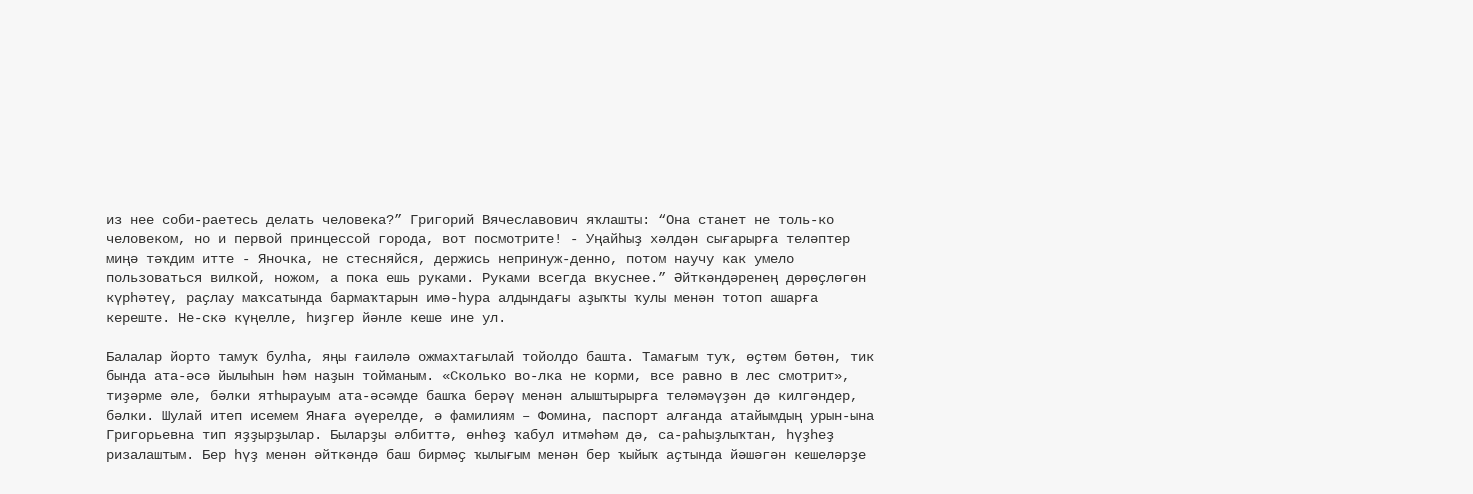из нее соби-раетесь делать человека?” Григорий Вячеславович яҡлашты: “Она станет не толь-ко человеком, но и первой принцессой города, вот посмотрите! - Уңайһыҙ хәлдән сығарырға теләптер миңә тәҡдим итте - Яночка, не стесняйся, держись непринуж-денно, потом научу как умело пользоваться вилкой, ножом, а пока ешь руками. Руками всегда вкуснее.” Әйткәндәренең дөрөҫлөгөн күрһәтеү, раҫлау маҡсатында бармаҡтарын имә-һура алдындағы аҙыҡты ҡулы менән тотоп ашарға кереште. Не-скә күңелле, һиҙгер йәнле кеше ине ул.

Балалар йорто тамуҡ булһа, яңы ғаиләлә ожмахтағылай тойолдо башта. Тамағым туҡ, өҫтөм бөтөн, тик бында ата-әсә йылыһын һәм наҙын тойманым. «Сколько во-лка не корми, все равно в лес смотрит», тиҙәрме әле, бәлки ятһырауым ата-әсәмде башҡа берәү менән алыштырырға теләмәүҙән дә килгәндер, бәлки. Шулай итеп исемем Янаға әүерелде, ә фамилиям – Фомина, паспорт алғанда атайымдың урын-ына Григорьевна тип яҙҙырҙылар. Быларҙы әлбиттә, өнһөҙ ҡабул итмәһәм дә, са-раһыҙлыҡтан, һүҙһеҙ ризалаштым. Бер һүҙ менән әйткәндә баш бирмәҫ ҡылығым менән бер ҡыйыҡ аҫтында йәшәгән кешеләрҙе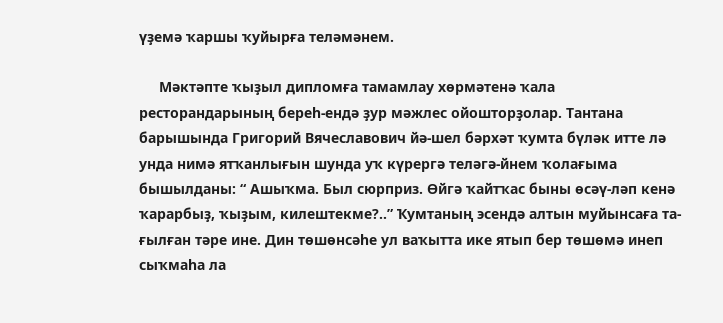үҙемә ҡаршы ҡуйырға теләмәнем.

     Мәктәпте ҡыҙыл дипломға тамамлау хөрмәтенә ҡала ресторандарының береһ-ендә ҙур мәжлес ойошторҙолар. Тантана барышында Григорий Вячеславович йә-шел бәрхәт ҡумта бүләк итте лә унда нимә ятҡанлығын шунда уҡ күрергә теләгә-йнем ҡолағыма бышылданы: “ Ашыҡма. Был сюрприз. Өйгә ҡайтҡас быны өсәү-ләп кенә ҡарарбыҙ, ҡыҙым, килештекме?..” Ҡумтаның эсендә алтын муйынсаға та-ғылған тәре ине. Дин төшөнсәһе ул ваҡытта ике ятып бер төшөмә инеп сыҡмаһа ла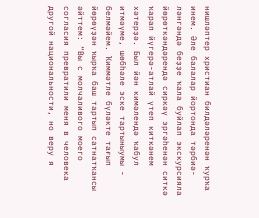нишләптер христиан билдәләренән ҡурҡа инем. Әле балалар йортонда тәрбиә-ләнгәндә беҙҙе ҡала буйлап экскурсияла йөрөткәндәрендә сиркәү эргәһенән ситкә ҡарап йүгерә-атлай үтеп киткәнем хәтерҙә. Был йән кимәлендә ҡабул итмәүме, шөбһәле эске тартыныумы - белмәйем. Ҡиммәтле бүләкте тағып йөрөүҙән ҡырҡа баш тартып сатнатҡансы әйттем: “Вы с молчаливого моего согласия превратили меня в человека другой национальности, но веру я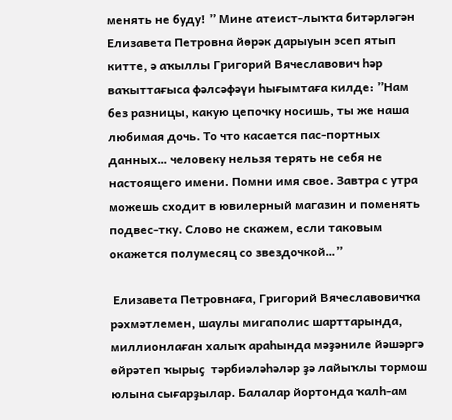менять не буду! ” Мине атеист-лыҡта битәрләгән Елизавета Петровна йөрәк дарыуын эсеп ятып китте, ә аҡыллы Григорий Вячеславович һәр ваҡыттағыса фәлсәфәүи һығымтаға килде: ”Нам без разницы, какую цепочку носишь, ты же наша любимая дочь. То что касается пас-портных данных… человеку нельзя терять не себя не настоящего имени. Помни имя свое. Завтра с утра можешь сходит в ювилерный магазин и поменять подвес-тку. Слово не скажем, если таковым окажется полумесяц со звездочкой…”

 Елизавета Петровнаға, Григорий Вячеславовичҡа рәхмәтлемен, шаулы мигаполис шарттарында, миллионлаған халыҡ араһында мәҙәниле йәшәргә өйрәтеп ҡырыҫ  тәрбиәләһәләр ҙә лайыҡлы тормош юлына сығарҙылар. Балалар йортонда ҡалһ-ам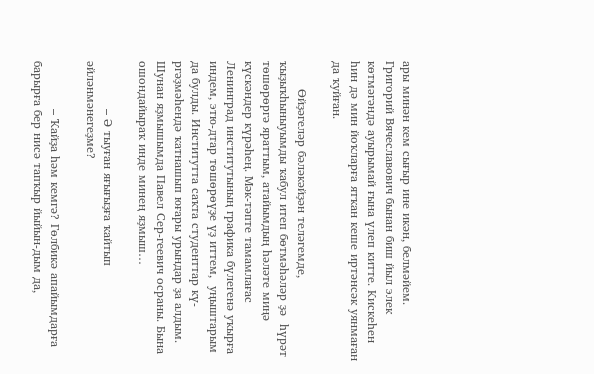ары минән кем сығыр ине икән, белмәйем. Григорий Вячеславович бынан биш йыл элек көтмәгәндә ауырымай ғына үлеп китте. Кискеһен һин дә мин йоҡларға ятҡан кеше иртәнсәк уянмаған да ҡуйған.

       Өйҙәгеләр бәләкәйҙән теләгемде, ҡыҙыҡһыныуымды ҡабул итеп бөтмәһәләр ҙә  һүрәт төшөрөргә яраттым, атайымдың һәләте миңә күскәндер күрәһең. Мәк-тәпте тамамлағас Ленинград институтының графика бүлегенә уҡырға индем, этю-дтар төшөрөүҙе үҙ иттем,  уңыштарым да булды. Институтта саҡта студенттар кү-ргәҙмәһендә ҡатнашып юғары урындар ҙа алдым. Шунан яҙмышымда Павел Сер-геевич осраны. Бына ошондайыраҡ инде минең яҙмыш…

            – Ә тыуған яғығыҙға ҡайтып әйләнмәнегеҙме?

            – Ҡайҙа һәм кемгә? Гөлбикә апайымдарға барырға бер нисә тапҡыр йыйын-дым да,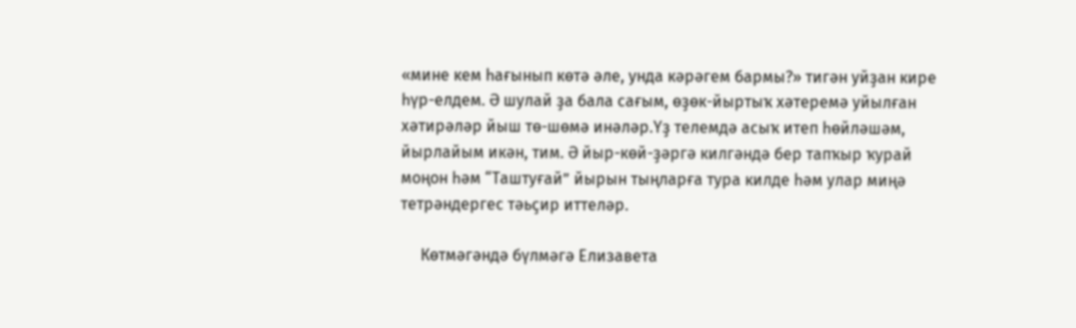«мине кем һағынып көтә әле, унда кәрәгем бармы?» тигән уйҙан кире һүр-елдем. Ә шулай ҙа бала сағым, өҙөк-йыртыҡ хәтеремә уйылған хәтирәләр йыш тө-шөмә инәләр.Үҙ телемдә асыҡ итеп һөйләшәм, йырлайым икән, тим. Ә йыр-көй-ҙәргә килгәндә бер тапҡыр ҡурай моңон һәм “Таштуғай” йырын тыңларға тура килде һәм улар миңә тетрәндергес тәьҫир иттеләр.

     Көтмәгәндә бүлмәгә Елизавета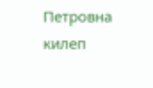Петровна килеп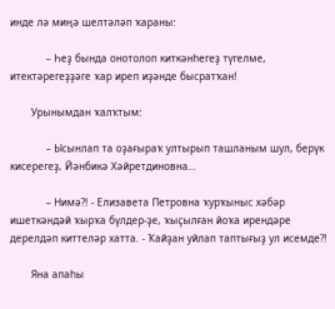инде лә миңә шелтәләп ҡараны:

            – Һеҙ бында онотолоп киткәнһегеҙ түгелме, итектәрегеҙҙәге ҡар иреп иҙәнде бысратҡан!

       Урынымдан ҡалҡтым:

            – Ысынлап та оҙағыраҡ ултырып ташланым шул, берүк кисерегеҙ, Йәнбикә Хәйретдиновна…

            – Нимә?! - Елизавета Петровна ҡурҡыныс хәбәр ишеткәндәй ҡырҡа бүлдер-ҙе, ҡыҫылған йоҡа ирендәре дерелдәп киттеләр хатта. - Ҡайҙан уйлап таптығыҙ ул исемде?!

       Яна апаһы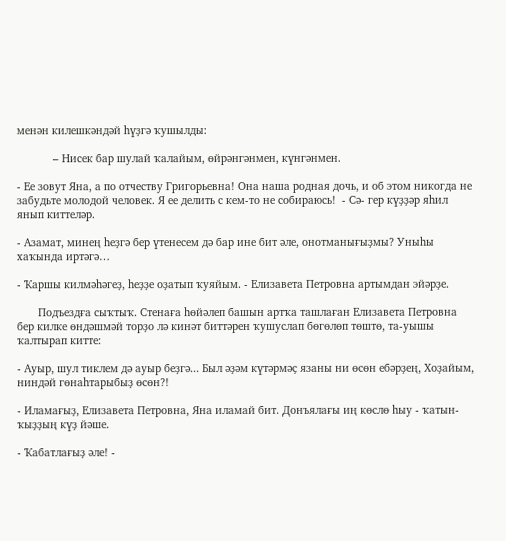менән килешкәндәй һүҙгә ҡушылды:

            – Нисек бар шулай ҡалайым, өйрәнгәнмен, күнгәнмен.

- Ее зовут Яна, а по отчеству Григорьевна! Она наша родная дочь, и об этом никогда не забудьте молодой человек. Я ее делить с кем-то не собираюсь!  - Сә- гер күҙҙәр яһил янып киттеләр.

- Азамат, минең һеҙгә бер үтенесем дә бар ине бит әле, онотманығыҙмы? Уныһы хаҡында иртәгә…

- Ҡаршы килмәһәгеҙ, һеҙҙе оҙатып ҡуяйым. - Елизавета Петровна артымдан эйәрҙе.

       Подъездға сыҡтыҡ. Стенаға һөйәлеп башын артҡа ташлаған Елизавета Петровна бер килке өндәшмәй торҙо лә кинәт биттәрен ҡушуслап бөгөлөп төштө, та-уышы ҡалтырап китте:

- Ауыр, шул тиклем дә ауыр беҙгә... Был әҙәм күтәрмәҫ язаны ни өсөн ебәрҙең, Хоҙайым, ниндәй гөнаһтарыбыҙ өсөн?!

- Иламағыҙ, Елизавета Петровна, Яна иламай бит. Донъялағы иң көслө һыу - ҡатын-ҡыҙҙың күҙ йәше.

- Ҡабатлағыҙ әле! -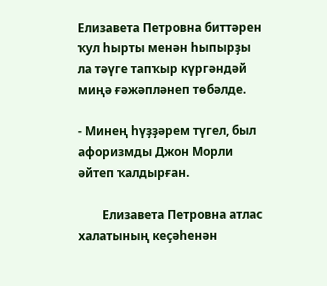Елизавета Петровна биттәрен ҡул һырты менән һыпырҙы ла тәүге тапҡыр күргәндәй миңә ғәжәпләнеп төбәлде.

- Минең һүҙҙәрем түгел, был афоризмды Джон Морли әйтеп ҡалдырған.

        Елизавета Петровна атлас халатының кеҫәһенән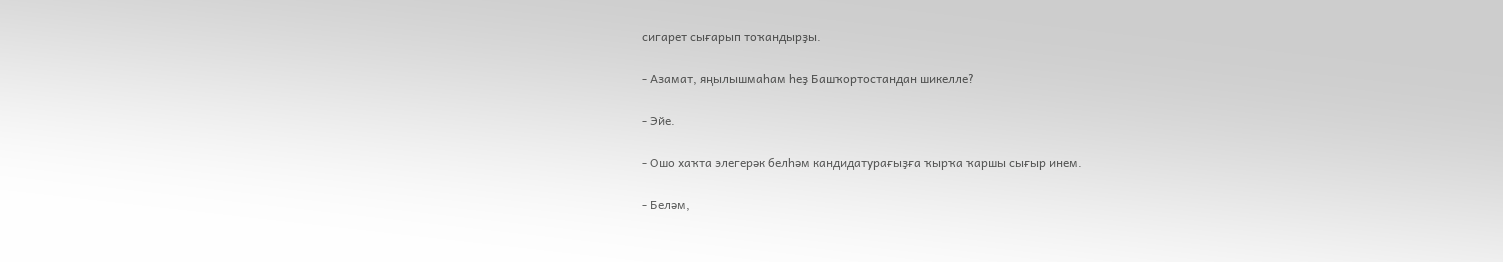сигарет сығарып тоҡандырҙы.

- Азамат, яңылышмаһам һеҙ Башҡортостандан шикелле?

- Эйе.

- Ошо хаҡта элегерәк белһәм кандидатурағыҙға ҡырҡа ҡаршы сығыр инем.

- Беләм,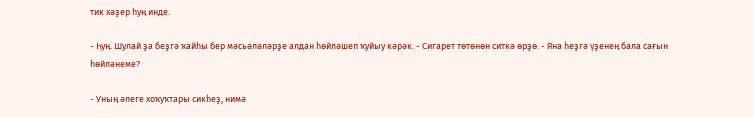тик хәҙер һуң инде.

- Һуң. Шулай ҙа беҙгә ҡайһы бер мәсьәләләрҙе алдан һөйләшеп ҡуйыу кәрәк. - Сигарет төтөнөн ситкә өрҙө. - Яна һеҙгә үҙенең бала сағын һөйләнеме?

- Уның әлеге хоҡуҡтары сикһеҙ, нимә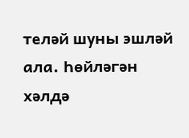теләй шуны эшләй ала. Һөйләгән хәлдә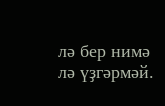лә бер нимә лә үҙгәрмәй.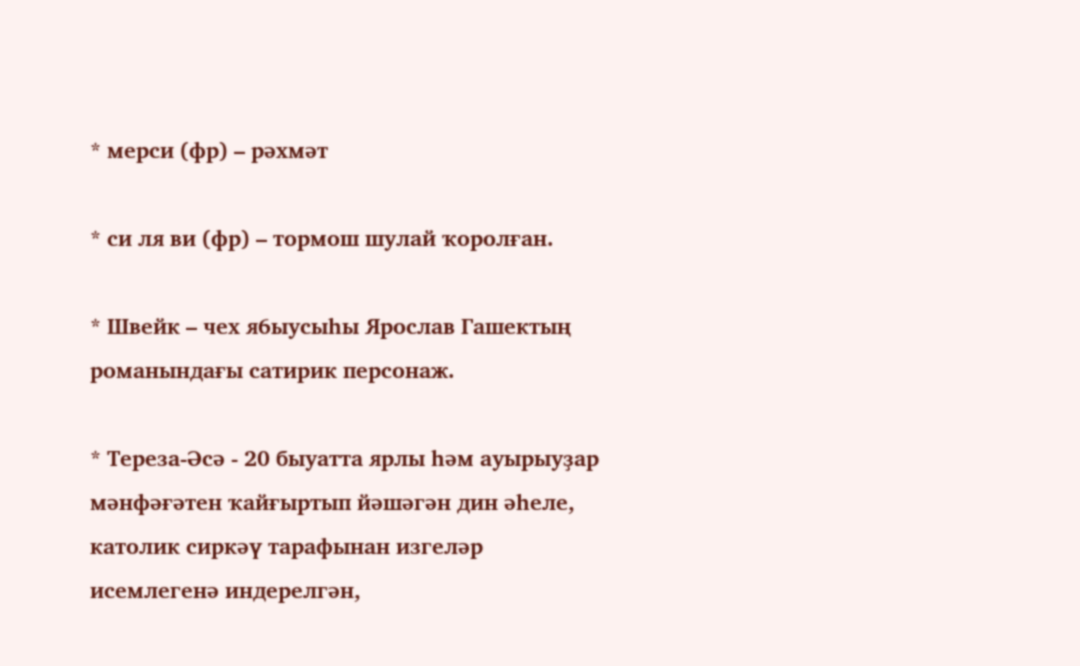* мерси (фр) – рәхмәт

* си ля ви (фр) – тормош шулай ҡоролған.

* Швейк – чех я6ыусыһы Ярослав Гашектың романындағы сатирик персонаж.

* Тереза-Әсә - 20 быуатта ярлы һәм ауырыуҙар мәнфәғәтен ҡайғыртып йәшәгән дин әһеле, католик сиркәү тарафынан изгеләр исемлегенә индерелгән,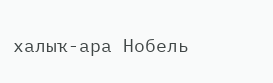халыҡ-ара Нобель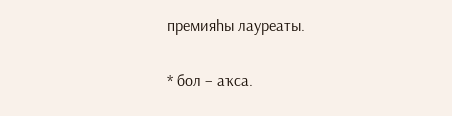премияһы лауреаты.

* бол – аҡса.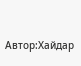Автор:Хайдар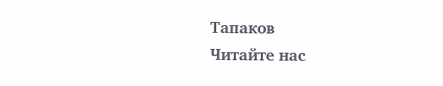Тапаков
Читайте нас